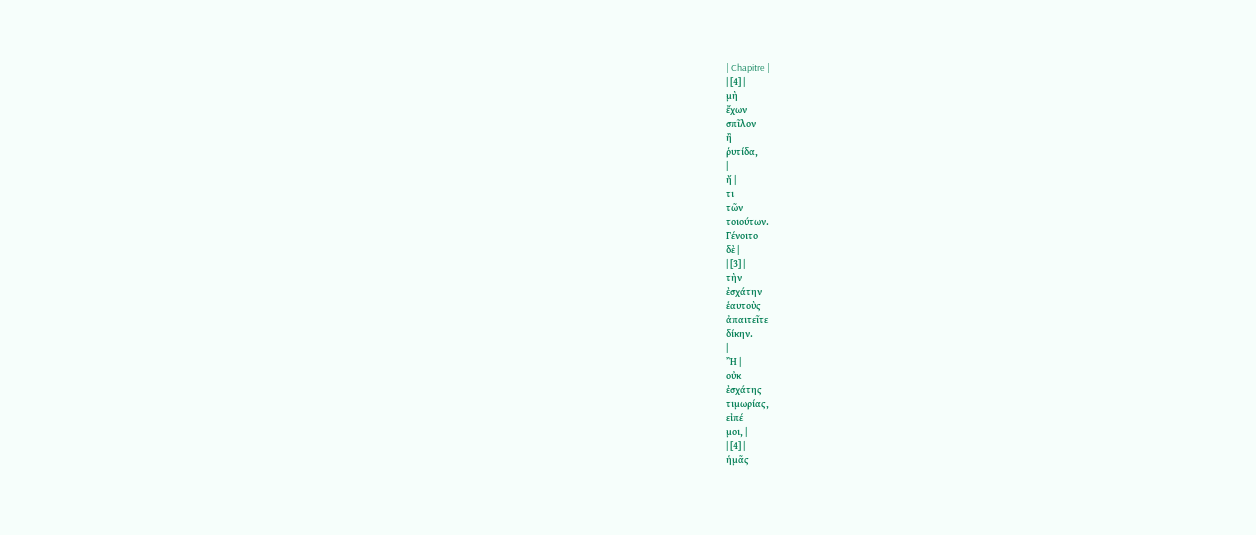| Chapitre |
| [4] |
μὴ
ἔχων
σπῖλον
ἢ
ῥυτίδα,
|
ἤ |
τι
τῶν
τοιούτων.
Γένοιτο
δὲ |
| [3] |
τὴν
ἐσχάτην
ἑαυτοὺς
ἀπαιτεῖτε
δίκην.
|
Ἢ |
οὐκ
ἐσχάτης
τιμωρίας,
εἰπέ
μοι, |
| [4] |
ἡμᾶς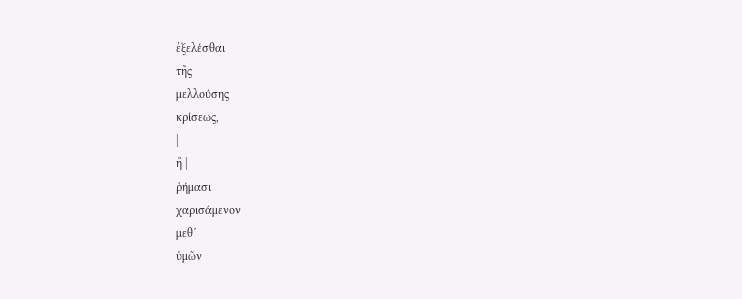ἐξελέσθαι
τῆς
μελλούσης
κρίσεως,
|
ἢ |
ῥήμασι
χαρισάμενον
μεθ´
ὑμῶν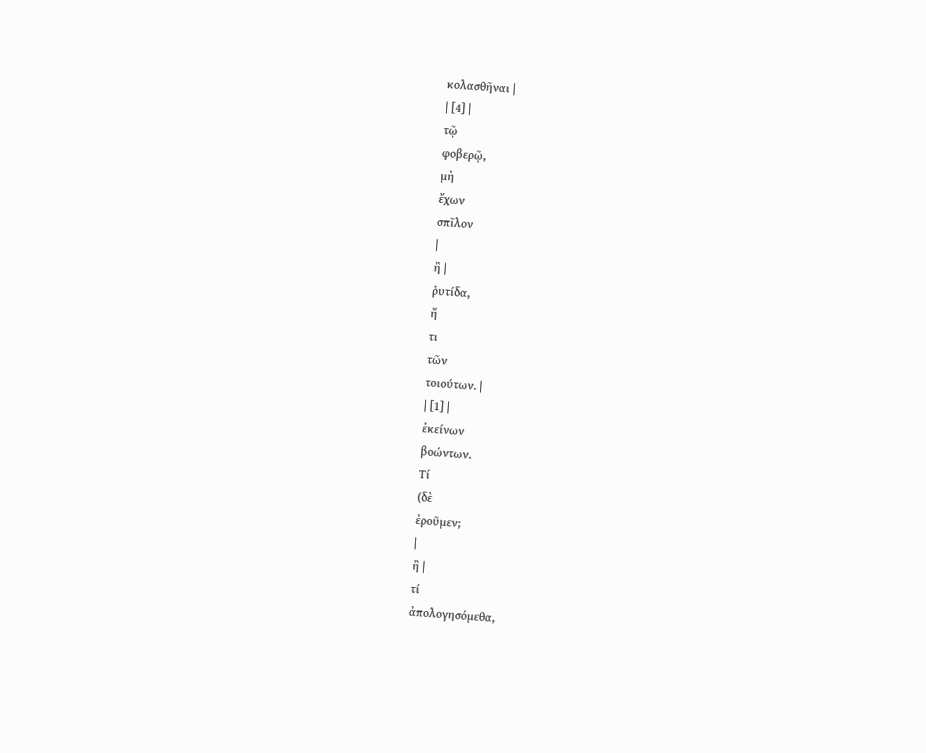κολασθῆναι |
| [4] |
τῷ
φοβερῷ,
μὴ
ἔχων
σπῖλον
|
ἢ |
ῥυτίδα,
ἤ
τι
τῶν
τοιούτων. |
| [1] |
ἐκείνων
βοώντων.
Τί
(δὲ
ἐροῦμεν;
|
ἢ |
τί
ἀπολογησόμεθα,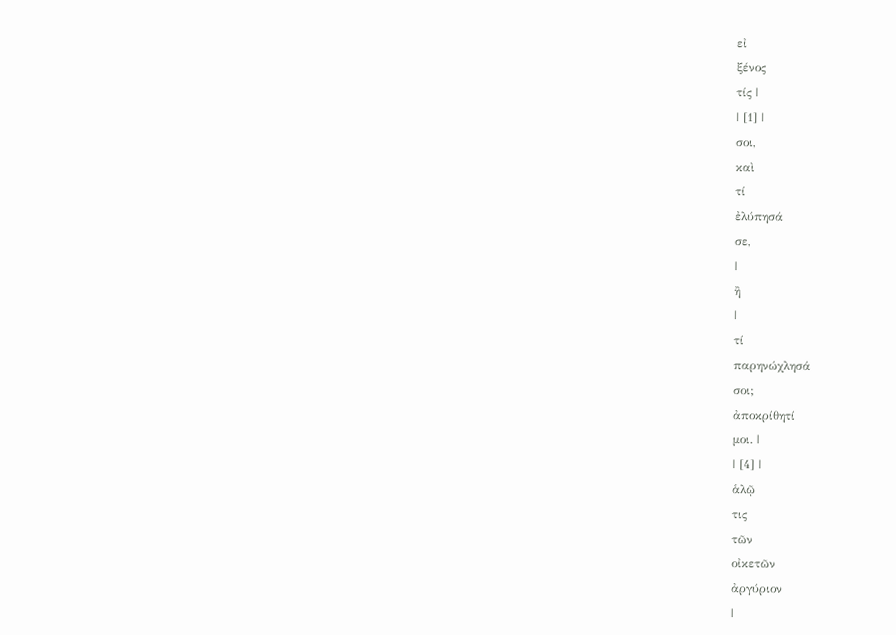εἰ
ξένος
τίς |
| [1] |
σοι,
καὶ
τί
ἐλύπησά
σε,
|
ἢ
|
τί
παρηνώχλησά
σοι;
ἀποκρίθητί
μοι. |
| [4] |
ἁλῷ
τις
τῶν
οἰκετῶν
ἀργύριον
|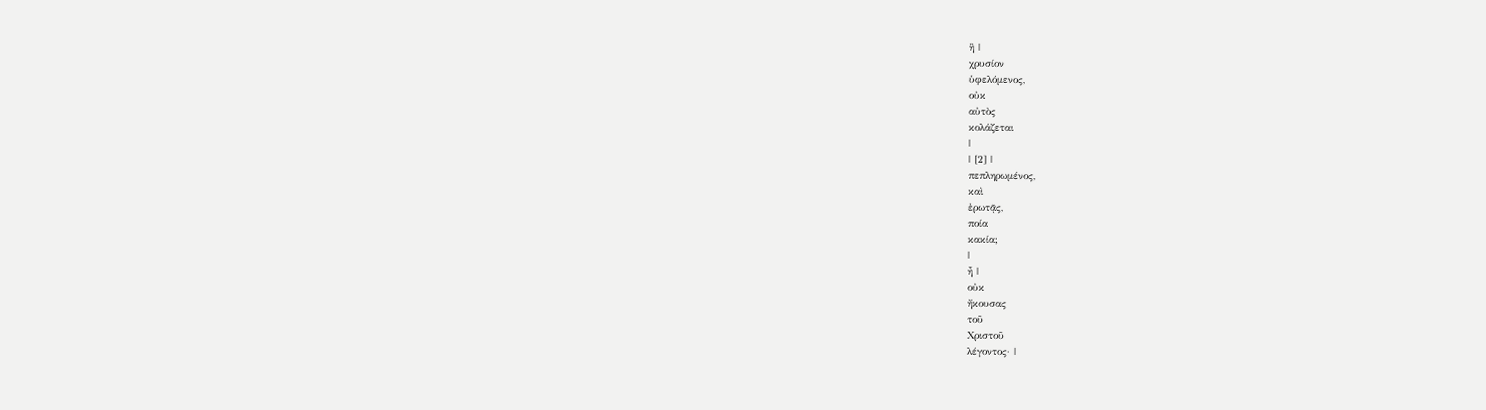ἢ |
χρυσίον
ὑφελόμενος,
οὐκ
αὐτὸς
κολάζεται
|
| [2] |
πεπληρωμένος,
καὶ
ἐρωτᾷς,
ποία
κακία;
|
ἦ |
οὐκ
ἤκουσας
τοῦ
Χριστοῦ
λέγοντος· |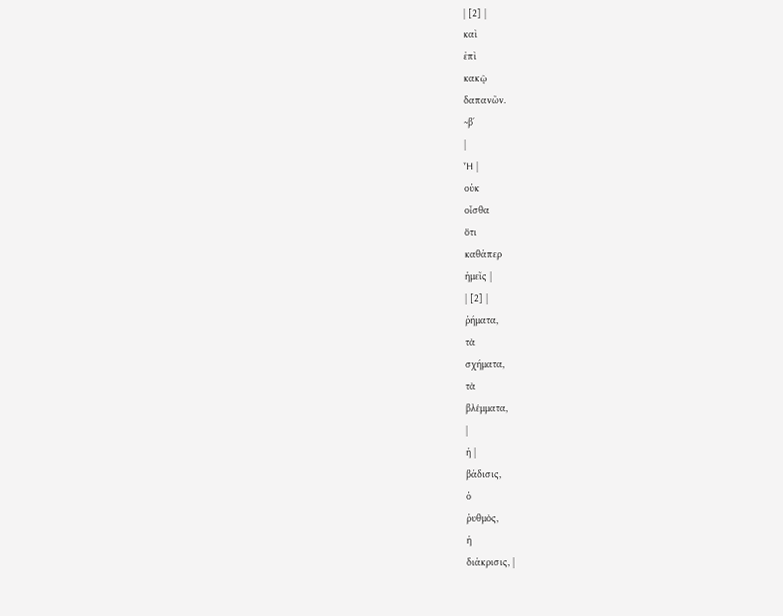| [2] |
καὶ
ἐπὶ
κακῷ
δαπανῶν.
~βʹ
|
Ἦ |
οὐκ
οἶσθα
ὅτι
καθάπερ
ἡμεῖς |
| [2] |
ῥήματα,
τὰ
σχήματα,
τὰ
βλέμματα,
|
ἡ |
βάδισις,
ὁ
ῥυθμὸς,
ἡ
διάκρισις, |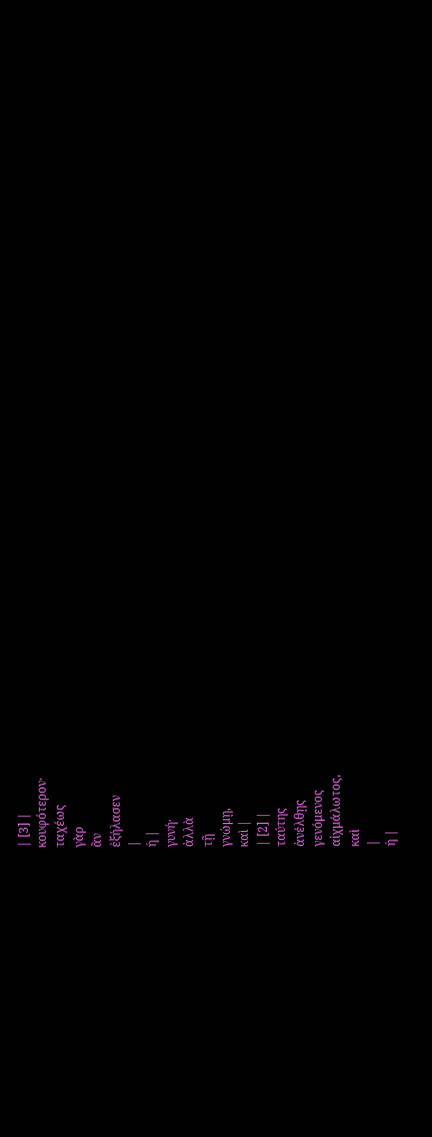| [3] |
κουφότερον·
ταχέως
γὰρ
ἂν
ἐξήλασεν
|
ἡ |
γυνή·
ἀλλὰ
τῇ
γνώμῃ,
καὶ |
| [2] |
ταύτης
ἀνέλθῃς
γενόμενος
αἰχμάλωτος,
καὶ
|
ἡ |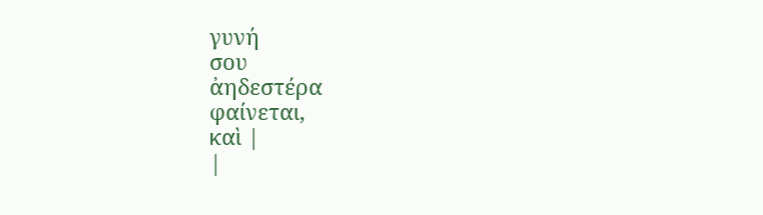γυνή
σου
ἀηδεστέρα
φαίνεται,
καὶ |
|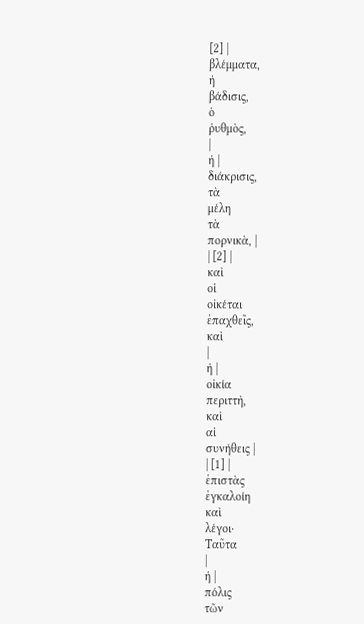[2] |
βλέμματα,
ἡ
βάδισις,
ὁ
ῥυθμὸς,
|
ἡ |
διάκρισις,
τὰ
μέλη
τὰ
πορνικὰ, |
| [2] |
καὶ
οἱ
οἰκέται
ἐπαχθεῖς,
καὶ
|
ἡ |
οἰκία
περιττὴ,
καὶ
αἱ
συνήθεις |
| [1] |
ἐπιστὰς
ἐγκαλοίη
καὶ
λέγοι·
Ταῦτα
|
ἡ |
πόλις
τῶν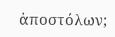ἀποστόλων;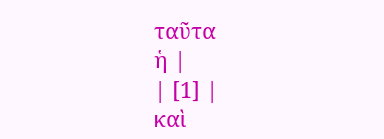ταῦτα
ἡ |
| [1] |
καὶ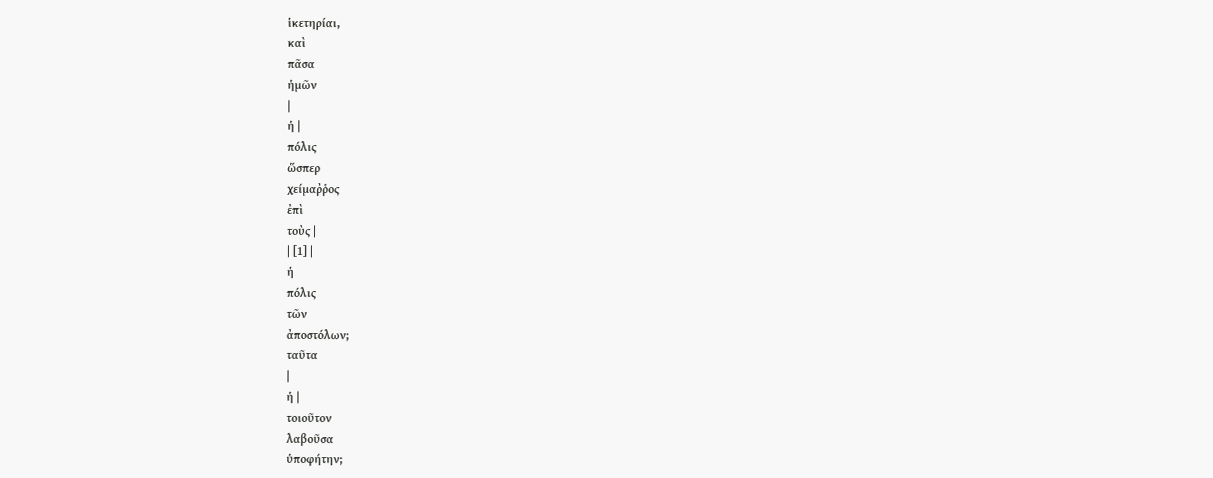ἱκετηρίαι,
καὶ
πᾶσα
ἡμῶν
|
ἡ |
πόλις
ὥσπερ
χείμαῤῥος
ἐπὶ
τοὺς |
| [1] |
ἡ
πόλις
τῶν
ἀποστόλων;
ταῦτα
|
ἡ |
τοιοῦτον
λαβοῦσα
ὑποφήτην;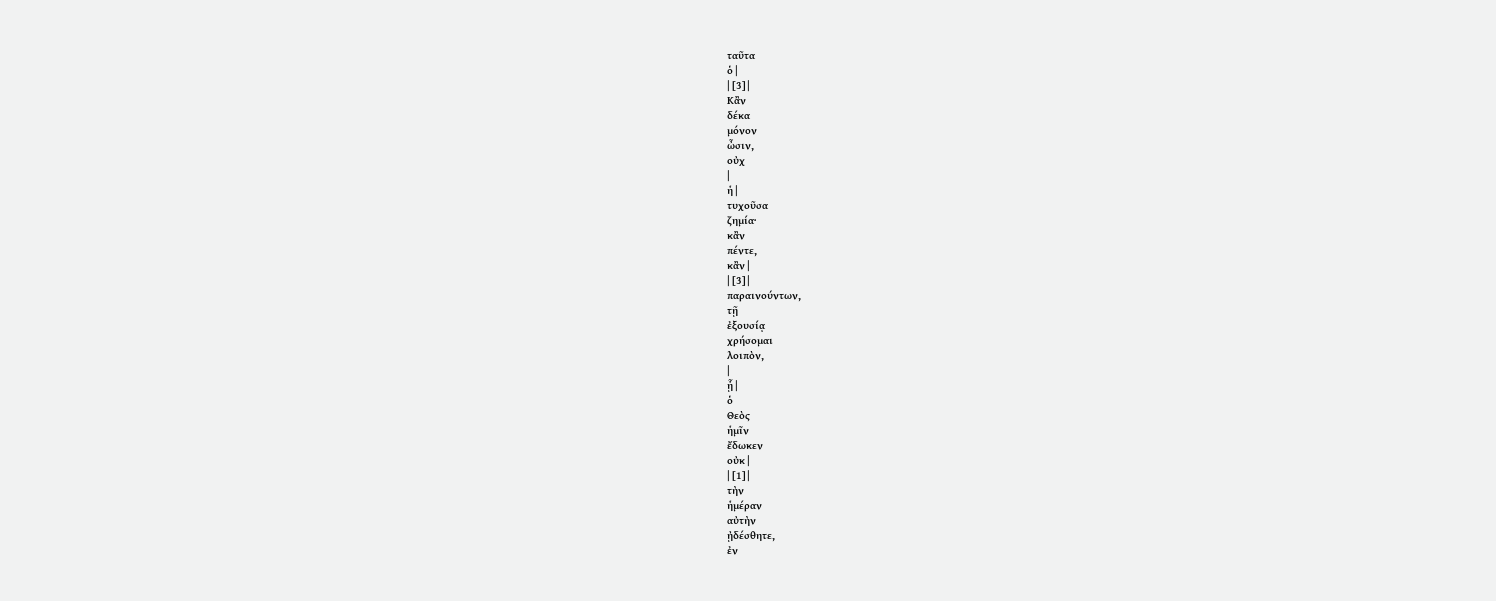ταῦτα
ὁ |
| [3] |
Κἂν
δέκα
μόνον
ὦσιν,
οὐχ
|
ἡ |
τυχοῦσα
ζημία·
κἂν
πέντε,
κἂν |
| [3] |
παραινούντων,
τῇ
ἐξουσίᾳ
χρήσομαι
λοιπὸν,
|
ᾗ |
ὁ
Θεὸς
ἡμῖν
ἔδωκεν
οὐκ |
| [1] |
τὴν
ἡμέραν
αὐτὴν
ᾐδέσθητε,
ἐν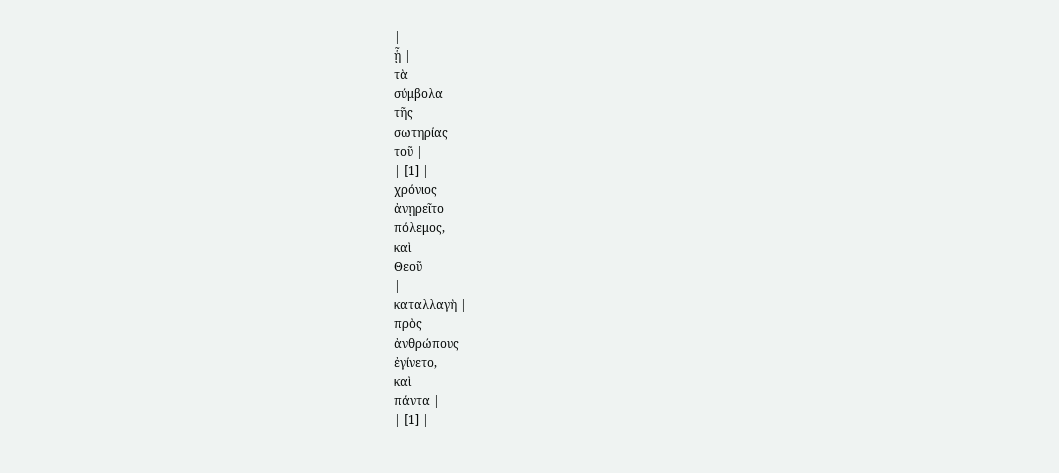|
ᾗ |
τὰ
σύμβολα
τῆς
σωτηρίας
τοῦ |
| [1] |
χρόνιος
ἀνῃρεῖτο
πόλεμος,
καὶ
Θεοῦ
|
καταλλαγὴ |
πρὸς
ἀνθρώπους
ἐγίνετο,
καὶ
πάντα |
| [1] |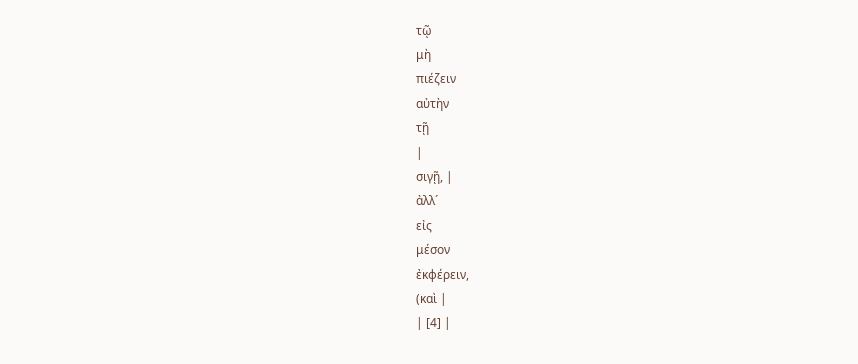τῷ
μὴ
πιέζειν
αὐτὴν
τῇ
|
σιγῇ, |
ἀλλ´
εἰς
μέσον
ἐκφέρειν,
(καὶ |
| [4] |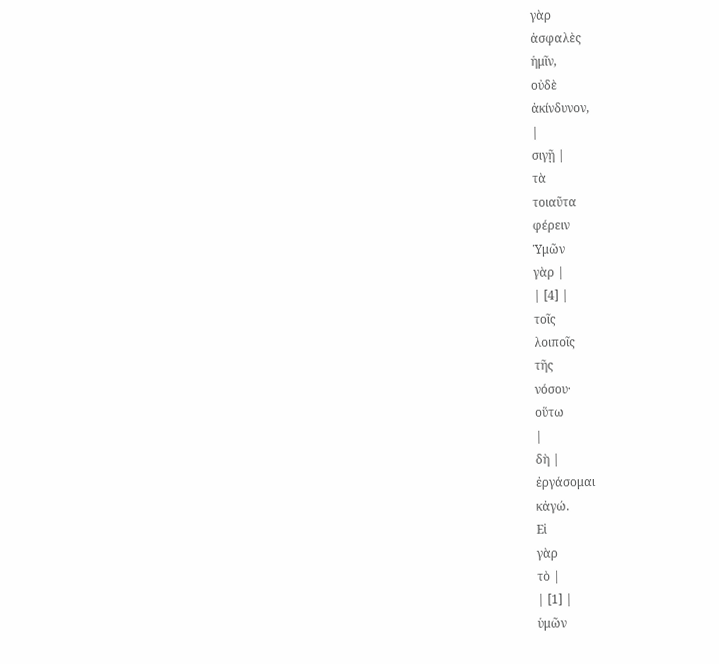γὰρ
ἀσφαλὲς
ἡμῖν,
οὐδὲ
ἀκίνδυνον,
|
σιγῇ |
τὰ
τοιαῦτα
φέρειν
Ὑμῶν
γὰρ |
| [4] |
τοῖς
λοιποῖς
τῆς
νόσου·
οὕτω
|
δὴ |
ἐργάσομαι
κἀγώ.
Εἰ
γὰρ
τὸ |
| [1] |
ὑμῶν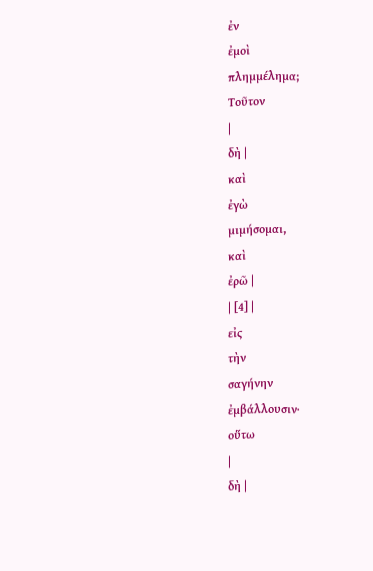ἐν
ἐμοὶ
πλημμέλημα;
Τοῦτον
|
δὴ |
καὶ
ἐγὼ
μιμήσομαι,
καὶ
ἐρῶ |
| [4] |
εἰς
τὴν
σαγήνην
ἐμβάλλουσιν·
οὕτω
|
δὴ |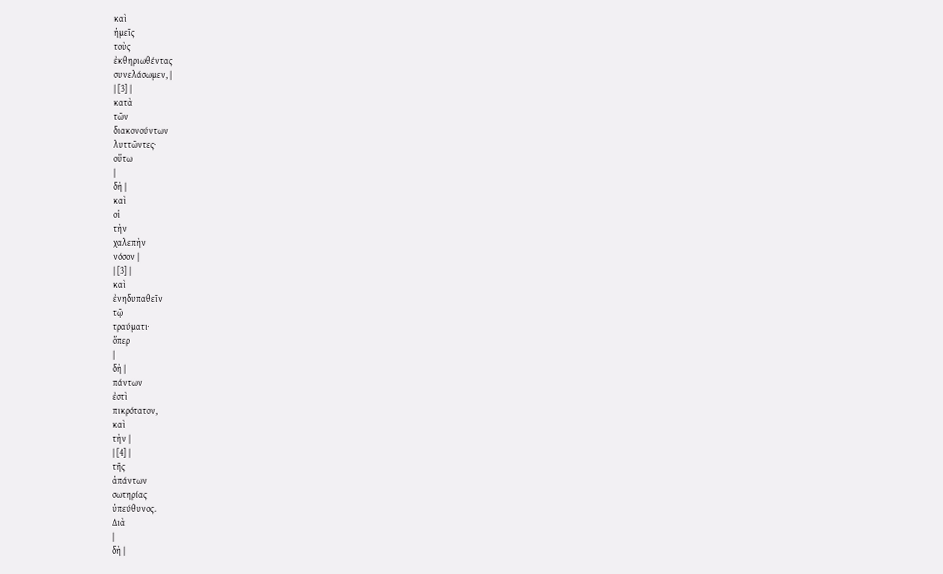καὶ
ἡμεῖς
τοὺς
ἐκθηριωθέντας
συνελάσωμεν, |
| [3] |
κατὰ
τῶν
διακονούντων
λυττῶντες·
οὕτω
|
δὴ |
καὶ
οἱ
τὴν
χαλεπὴν
νόσον |
| [3] |
καὶ
ἐνηδυπαθεῖν
τῷ
τραύματι·
ὅπερ
|
δὴ |
πάντων
ἐστὶ
πικρότατον,
καὶ
τὴν |
| [4] |
τῆς
ἁπάντων
σωτηρίας
ὑπεύθυνος.
Διὰ
|
δὴ |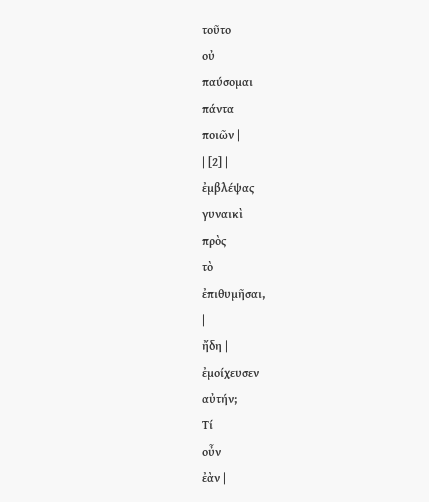τοῦτο
οὐ
παύσομαι
πάντα
ποιῶν |
| [2] |
ἐμβλέψας
γυναικὶ
πρὸς
τὸ
ἐπιθυμῆσαι,
|
ἤδη |
ἐμοίχευσεν
αὐτήν;
Τί
οὖν
ἐὰν |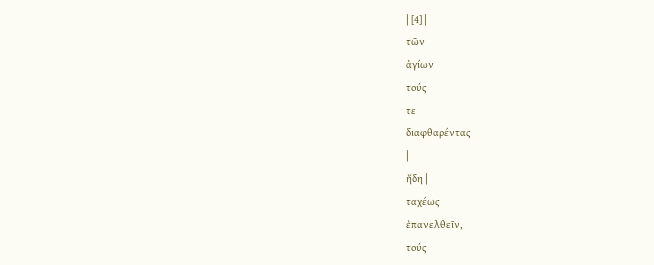| [4] |
τῶν
ἁγίων
τούς
τε
διαφθαρέντας
|
ἤδη |
ταχέως
ἐπανελθεῖν,
τούς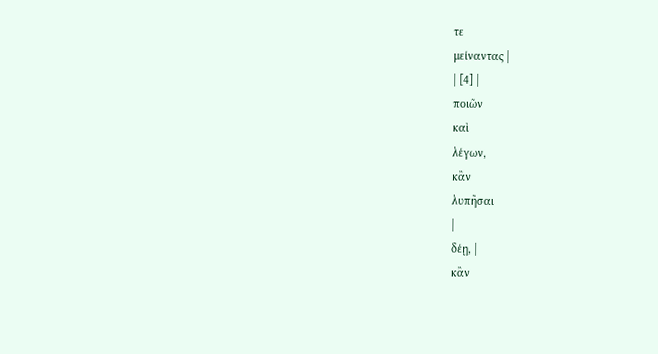τε
μείναντας |
| [4] |
ποιῶν
καὶ
λέγων,
κἂν
λυπῆσαι
|
δέῃ, |
κἂν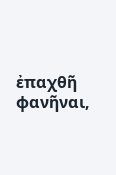ἐπαχθῆ
φανῆναι,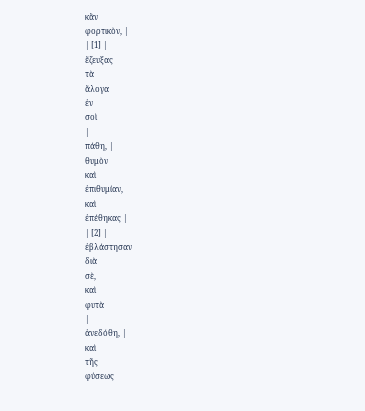κἂν
φορτικὸν, |
| [1] |
ἔζευξας
τὰ
ἄλογα
ἐν
σοὶ
|
πάθη, |
θυμὸν
καὶ
ἐπιθυμίαν,
καὶ
ἐπέθηκας |
| [2] |
ἐβλάστησαν
διὰ
σὲ,
καὶ
φυτὰ
|
ἀνεδόθη, |
καὶ
τῆς
φύσεως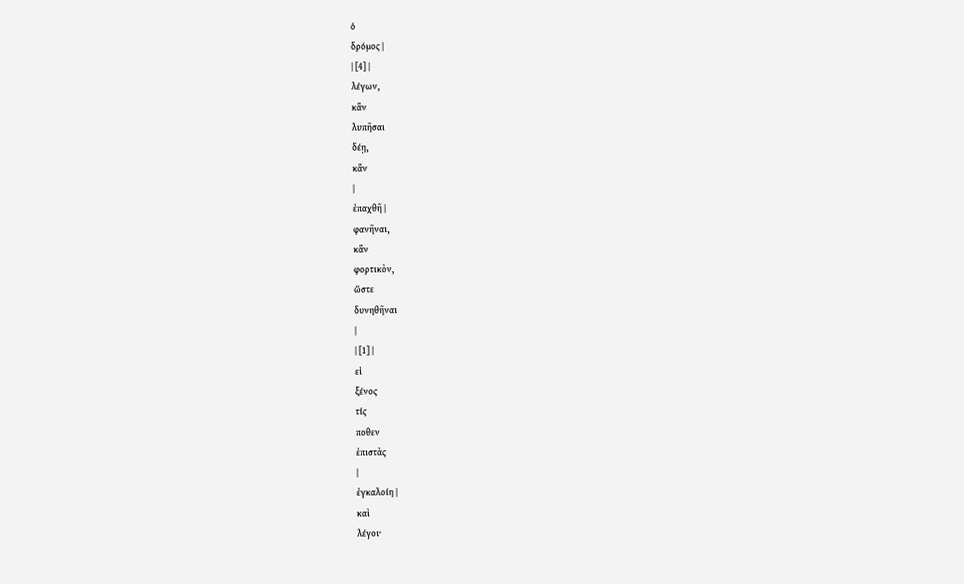ὁ
δρόμος |
| [4] |
λέγων,
κἂν
λυπῆσαι
δέῃ,
κἂν
|
ἐπαχθῆ |
φανῆναι,
κἂν
φορτικὸν,
ὥστε
δυνηθῆναι
|
| [1] |
εἰ
ξένος
τίς
ποθεν
ἐπιστὰς
|
ἐγκαλοίη |
καὶ
λέγοι·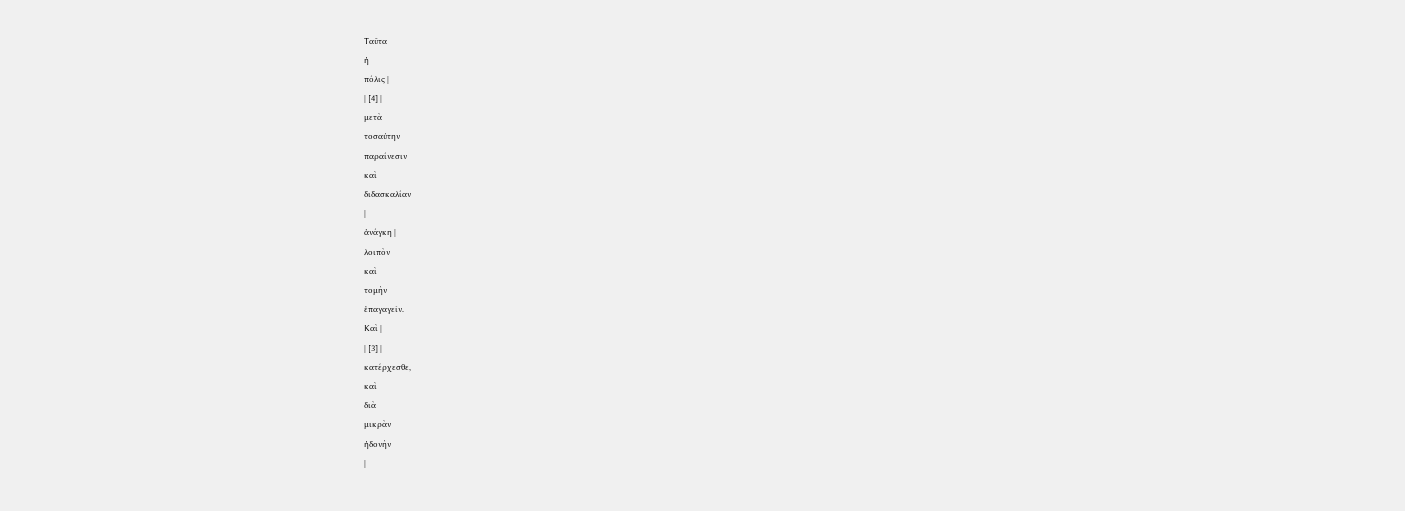Ταῦτα
ἡ
πόλις |
| [4] |
μετὰ
τοσαύτην
παραίνεσιν
καὶ
διδασκαλίαν
|
ἀνάγκη |
λοιπὸν
καὶ
τομὴν
ἐπαγαγεῖν.
Καὶ |
| [3] |
κατέρχεσθε,
καὶ
διὰ
μικρὰν
ἡδονὴν
|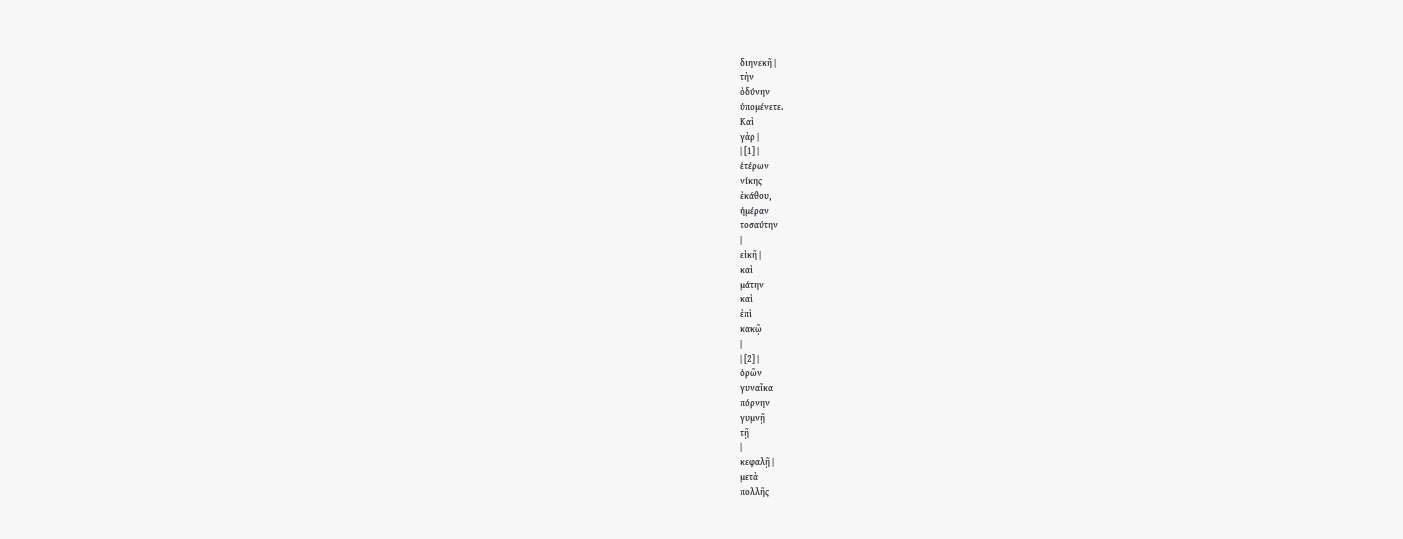διηνεκῆ |
τὴν
ὀδύνην
ὑπομένετε.
Καὶ
γὰρ |
| [1] |
ἑτέρων
νίκης
ἐκάθου,
ἡμέραν
τοσαύτην
|
εἰκῆ |
καὶ
μάτην
καὶ
ἐπὶ
κακῷ
|
| [2] |
ὁρῶν
γυναῖκα
πόρνην
γυμνῇ
τῇ
|
κεφαλῇ |
μετὰ
πολλῆς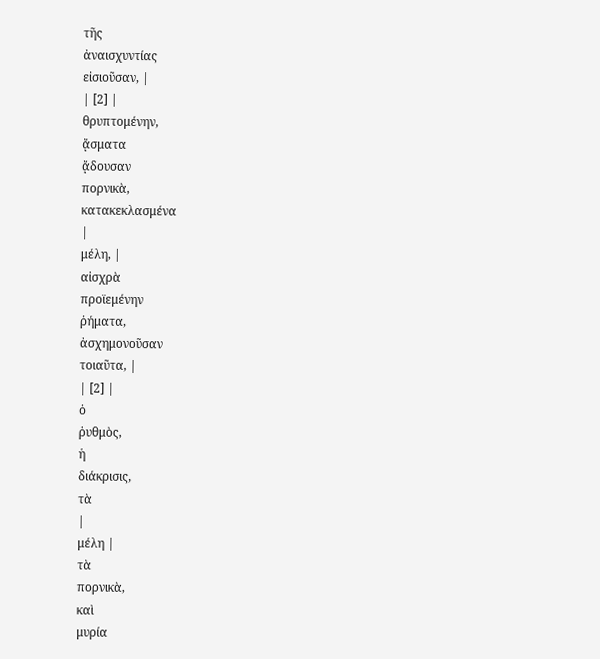τῆς
ἀναισχυντίας
εἰσιοῦσαν, |
| [2] |
θρυπτομένην,
ᾄσματα
ᾄδουσαν
πορνικὰ,
κατακεκλασμένα
|
μέλη, |
αἰσχρὰ
προϊεμένην
ῥήματα,
ἀσχημονοῦσαν
τοιαῦτα, |
| [2] |
ὁ
ῥυθμὸς,
ἡ
διάκρισις,
τὰ
|
μέλη |
τὰ
πορνικὰ,
καὶ
μυρία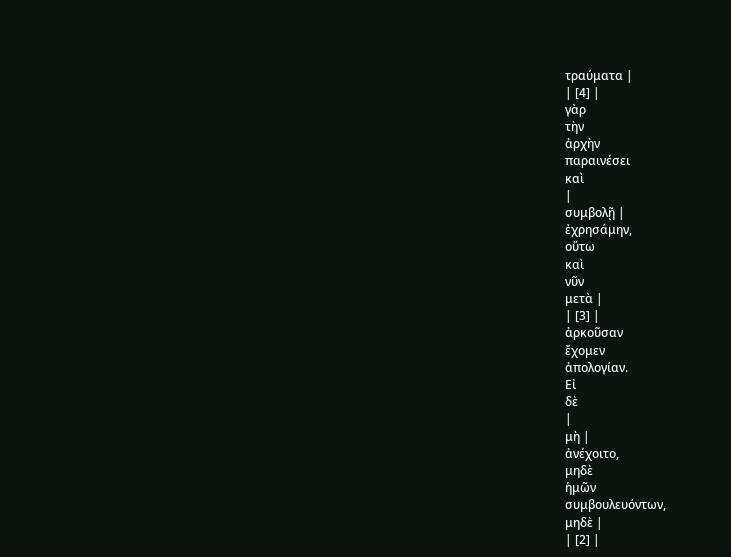τραύματα |
| [4] |
γὰρ
τὴν
ἀρχὴν
παραινέσει
καὶ
|
συμβολῇ |
ἐχρησάμην,
οὕτω
καὶ
νῦν
μετὰ |
| [3] |
ἀρκοῦσαν
ἔχομεν
ἀπολογίαν.
Εἰ
δὲ
|
μὴ |
ἀνέχοιτο,
μηδὲ
ἡμῶν
συμβουλευόντων,
μηδὲ |
| [2] |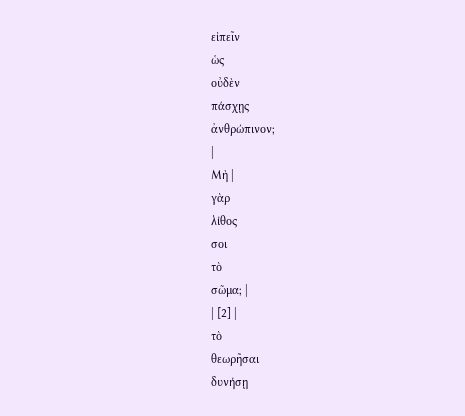εἰπεῖν
ὡς
οὐδὲν
πάσχῃς
ἀνθρώπινον;
|
Μὴ |
γὰρ
λίθος
σοι
τὸ
σῶμα; |
| [2] |
τὸ
θεωρῆσαι
δυνήσῃ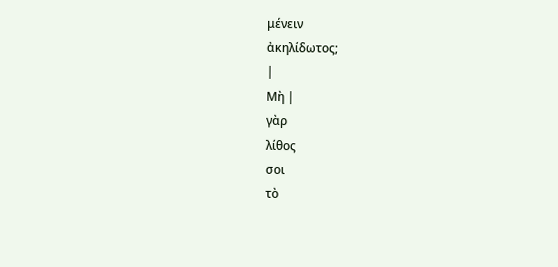μένειν
ἀκηλίδωτος;
|
Μὴ |
γὰρ
λίθος
σοι
τὸ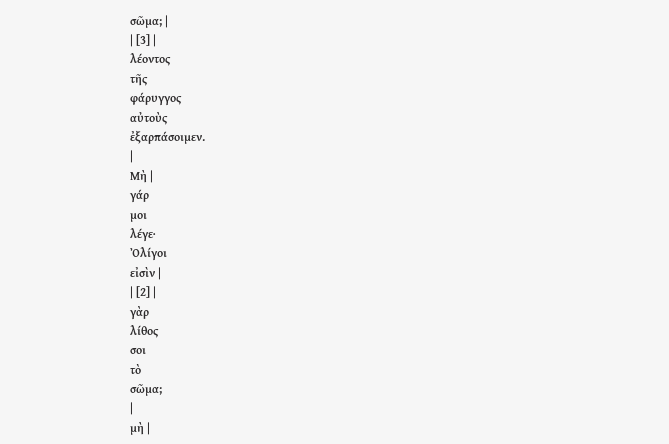σῶμα; |
| [3] |
λέοντος
τῆς
φάρυγγος
αὐτοὺς
ἐξαρπάσοιμεν.
|
Μὴ |
γάρ
μοι
λέγε·
Ὀλίγοι
εἰσὶν |
| [2] |
γὰρ
λίθος
σοι
τὸ
σῶμα;
|
μὴ |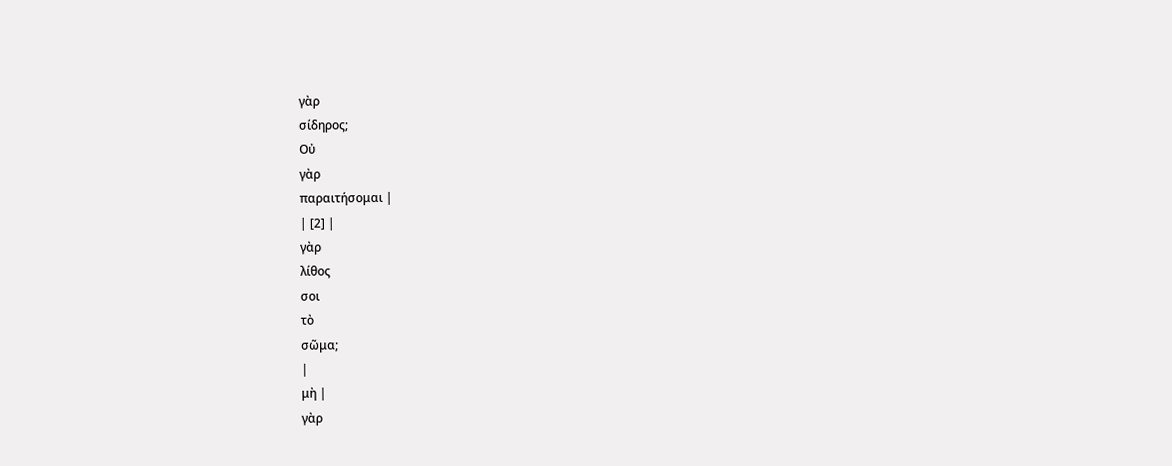γὰρ
σίδηρος;
Οὐ
γὰρ
παραιτήσομαι |
| [2] |
γὰρ
λίθος
σοι
τὸ
σῶμα;
|
μὴ |
γὰρ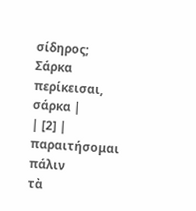σίδηρος;
Σάρκα
περίκεισαι,
σάρκα |
| [2] |
παραιτήσομαι
πάλιν
τὰ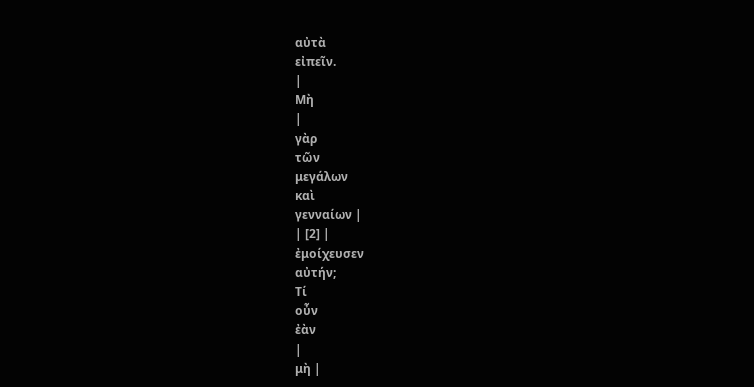αὐτὰ
εἰπεῖν.
|
Μὴ
|
γὰρ
τῶν
μεγάλων
καὶ
γενναίων |
| [2] |
ἐμοίχευσεν
αὐτήν;
Τί
οὖν
ἐὰν
|
μὴ |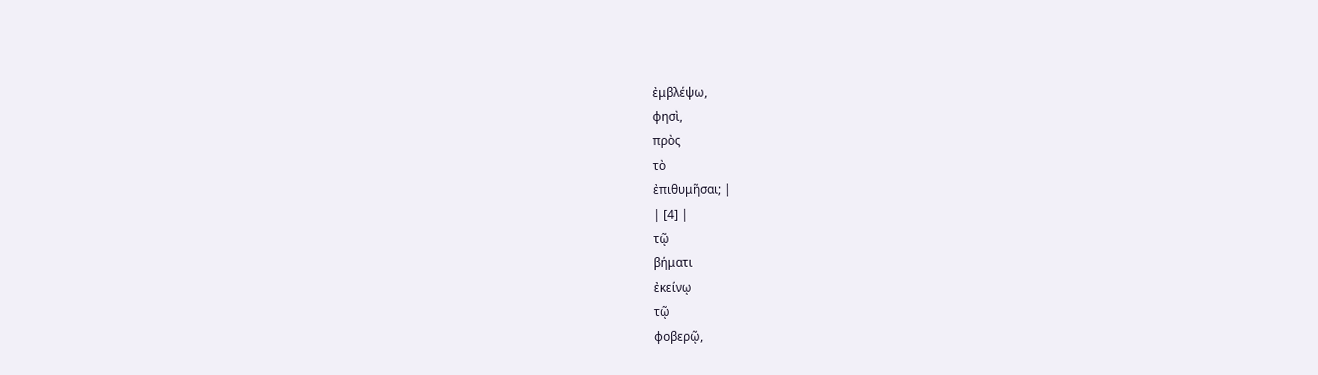ἐμβλέψω,
φησὶ,
πρὸς
τὸ
ἐπιθυμῆσαι; |
| [4] |
τῷ
βήματι
ἐκείνῳ
τῷ
φοβερῷ,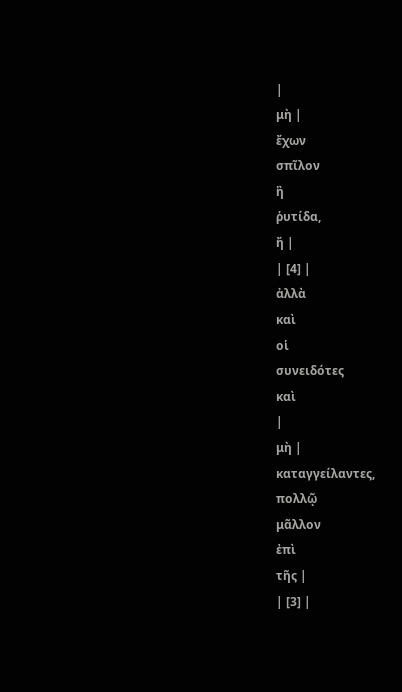|
μὴ |
ἔχων
σπῖλον
ἢ
ῥυτίδα,
ἤ |
| [4] |
ἀλλὰ
καὶ
οἱ
συνειδότες
καὶ
|
μὴ |
καταγγείλαντες,
πολλῷ
μᾶλλον
ἐπὶ
τῆς |
| [3] |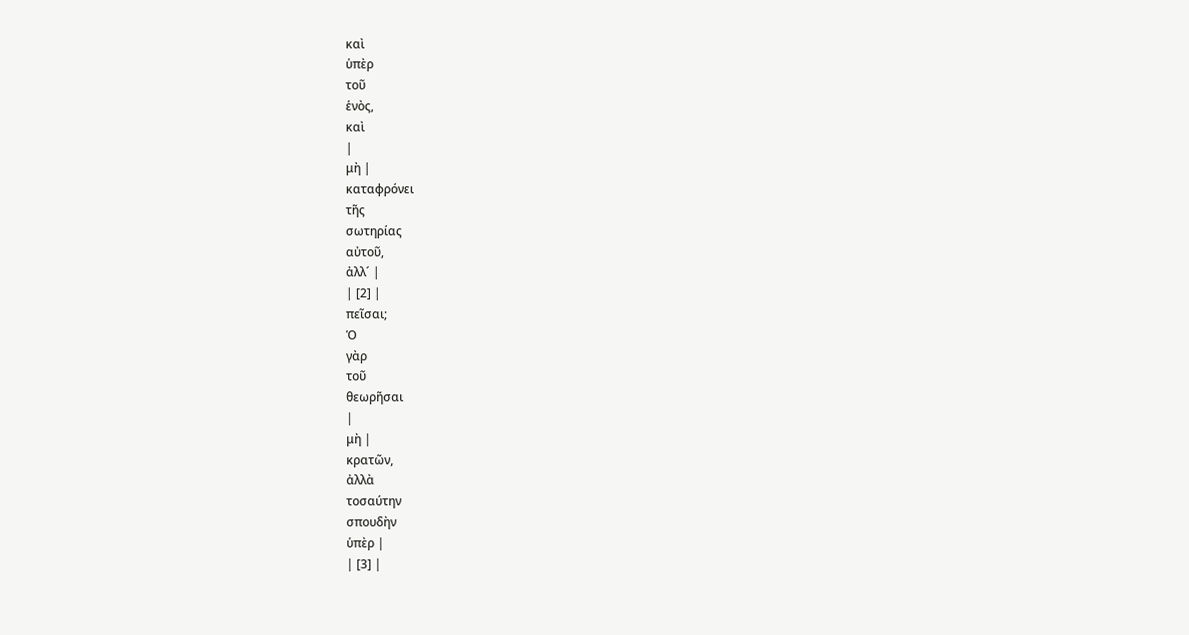καὶ
ὑπὲρ
τοῦ
ἑνὸς,
καὶ
|
μὴ |
καταφρόνει
τῆς
σωτηρίας
αὐτοῦ,
ἀλλ´ |
| [2] |
πεῖσαι;
Ὁ
γὰρ
τοῦ
θεωρῆσαι
|
μὴ |
κρατῶν,
ἀλλὰ
τοσαύτην
σπουδὴν
ὑπὲρ |
| [3] |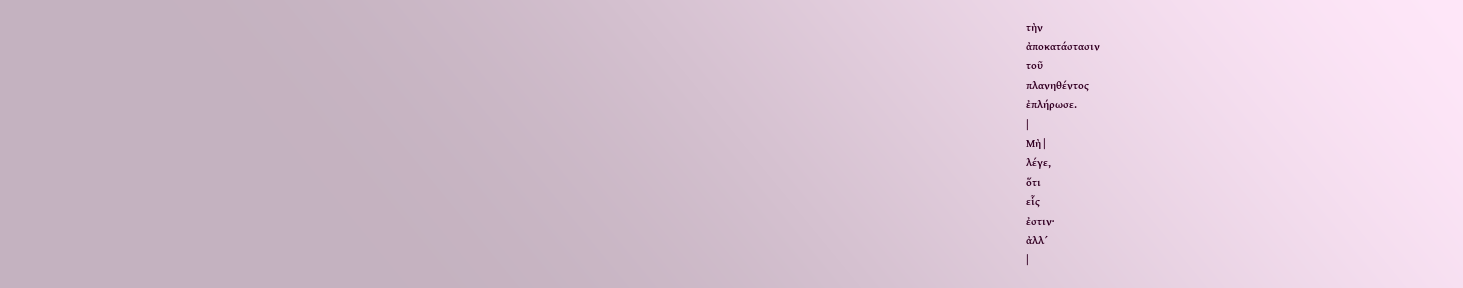τὴν
ἀποκατάστασιν
τοῦ
πλανηθέντος
ἐπλήρωσε.
|
Μὴ |
λέγε,
ὅτι
εἷς
ἐστιν·
ἀλλ´
|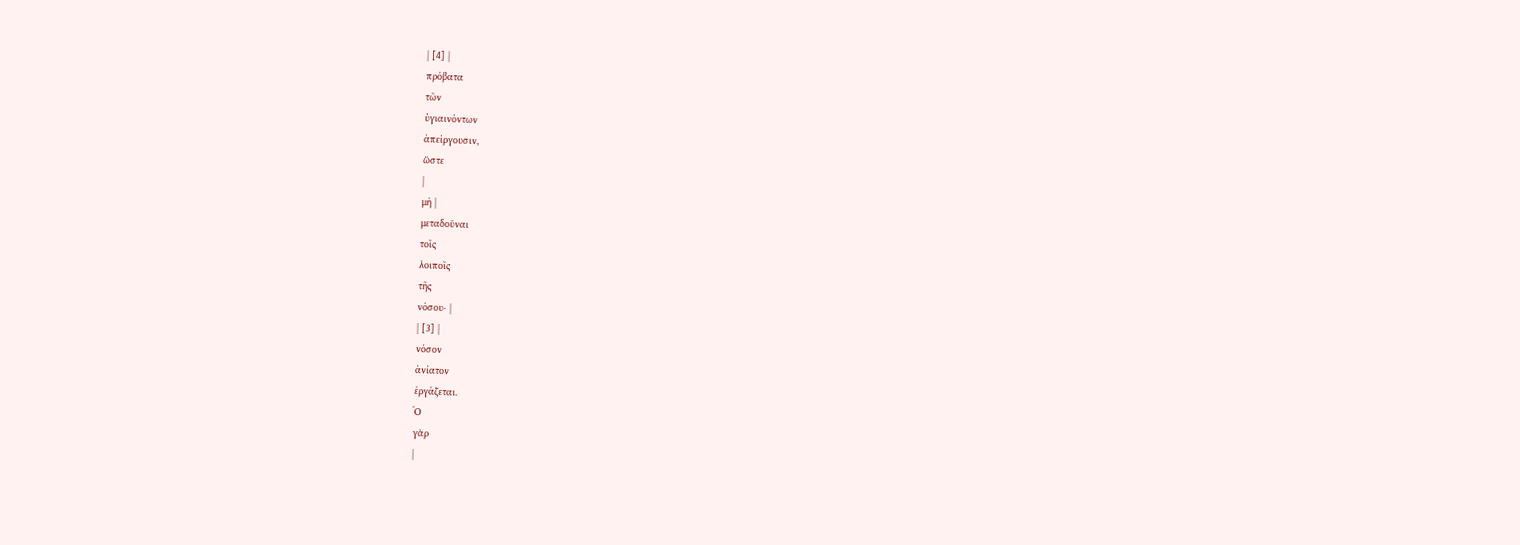| [4] |
πρόβατα
τῶν
ὑγιαινόντων
ἀπείργουσιν,
ὥστε
|
μὴ |
μεταδοῦναι
τοῖς
λοιποῖς
τῆς
νόσου· |
| [3] |
νόσον
ἀνίατον
ἐργάζεται.
Ὁ
γὰρ
|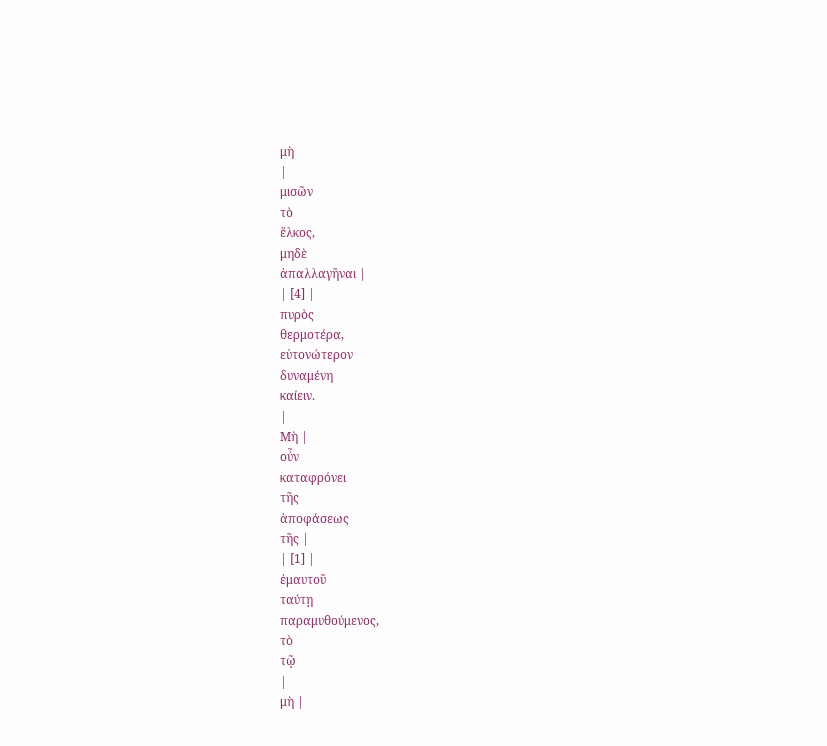μὴ
|
μισῶν
τὸ
ἕλκος,
μηδὲ
ἀπαλλαγῆναι |
| [4] |
πυρὸς
θερμοτέρα,
εὐτονώτερον
δυναμένη
καίειν.
|
Μὴ |
οὖν
καταφρόνει
τῆς
ἀποφάσεως
τῆς |
| [1] |
ἐμαυτοῦ
ταύτῃ
παραμυθούμενος,
τὸ
τῷ
|
μὴ |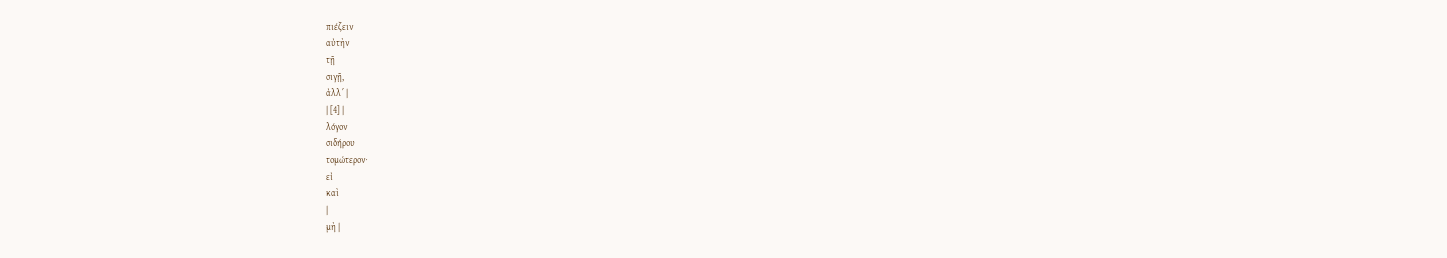πιέζειν
αὐτὴν
τῇ
σιγῇ,
ἀλλ´ |
| [4] |
λόγον
σιδήρου
τομώτερον·
εἰ
καὶ
|
μὴ |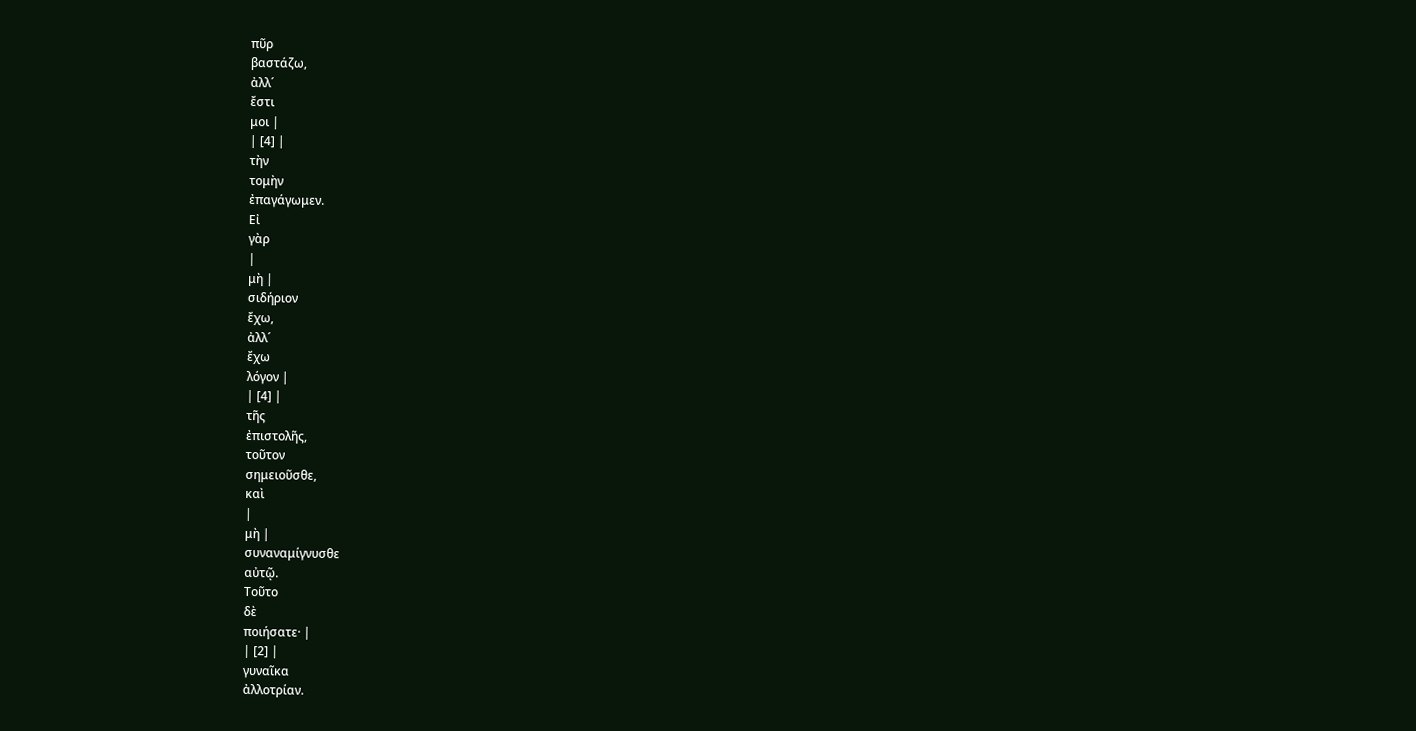πῦρ
βαστάζω,
ἀλλ´
ἔστι
μοι |
| [4] |
τὴν
τομὴν
ἐπαγάγωμεν.
Εἰ
γὰρ
|
μὴ |
σιδήριον
ἔχω,
ἀλλ´
ἔχω
λόγον |
| [4] |
τῆς
ἐπιστολῆς,
τοῦτον
σημειοῦσθε,
καὶ
|
μὴ |
συναναμίγνυσθε
αὐτῷ.
Τοῦτο
δὲ
ποιήσατε· |
| [2] |
γυναῖκα
ἀλλοτρίαν.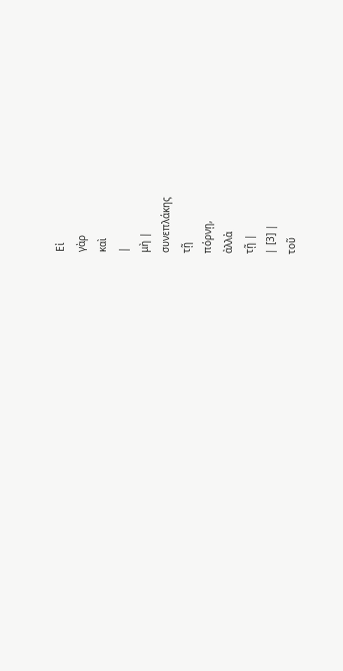Εἰ
γὰρ
καὶ
|
μὴ |
συνεπλάκης
τῇ
πόρνῃ,
ἀλλὰ
τῇ |
| [3] |
τοῦ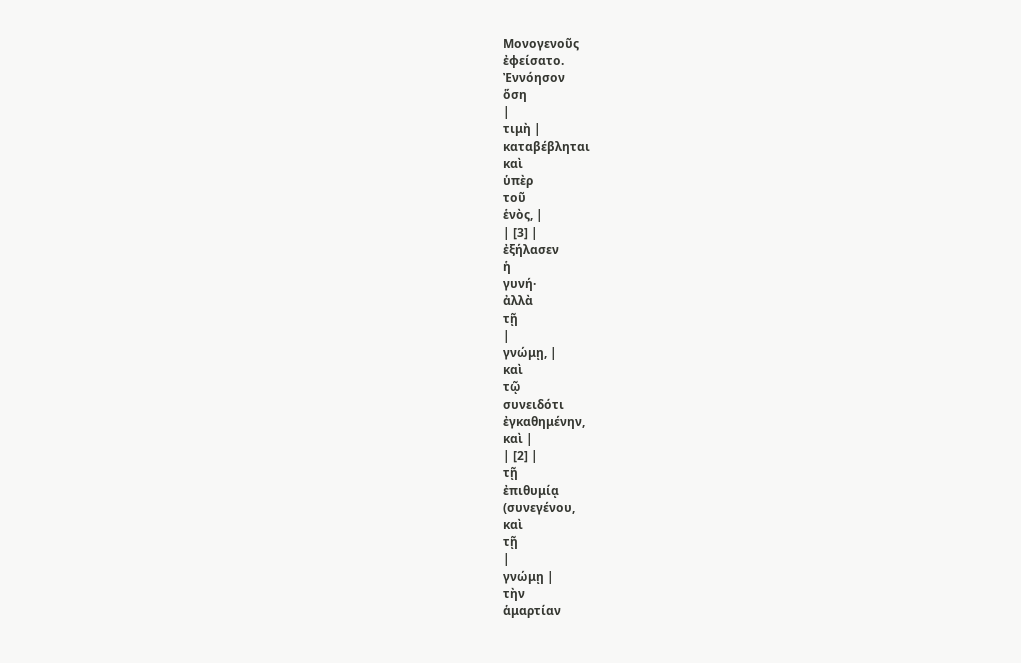Μονογενοῦς
ἐφείσατο.
Ἐννόησον
ὅση
|
τιμὴ |
καταβέβληται
καὶ
ὑπὲρ
τοῦ
ἑνὸς, |
| [3] |
ἐξήλασεν
ἡ
γυνή·
ἀλλὰ
τῇ
|
γνώμῃ, |
καὶ
τῷ
συνειδότι
ἐγκαθημένην,
καὶ |
| [2] |
τῇ
ἐπιθυμίᾳ
(συνεγένου,
καὶ
τῇ
|
γνώμῃ |
τὴν
ἁμαρτίαν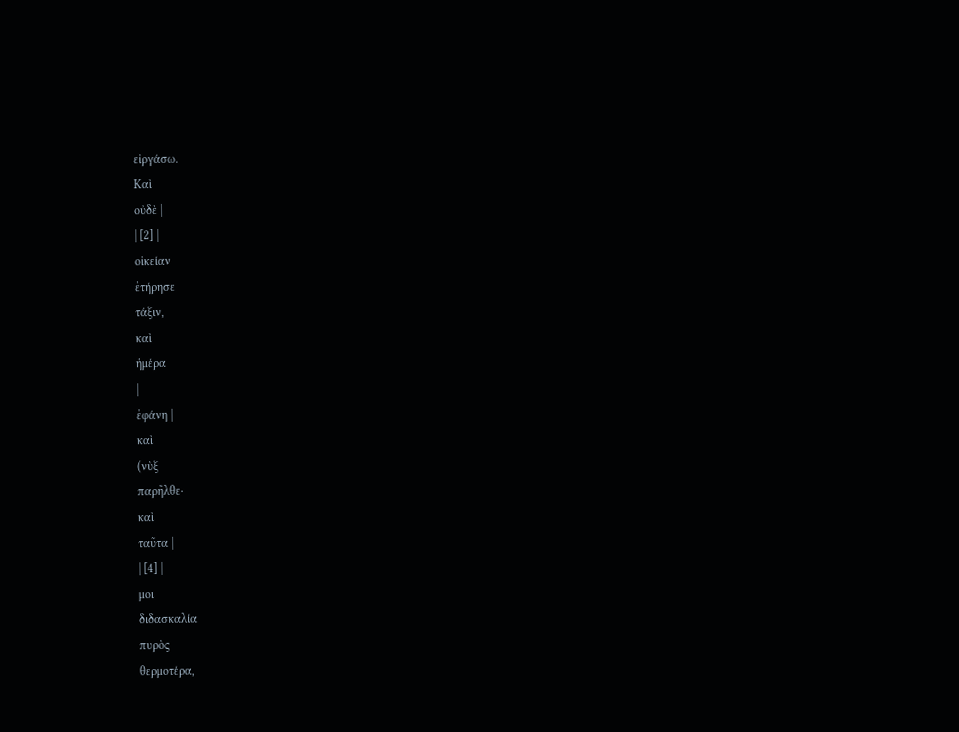εἰργάσω.
Καὶ
οὐδὲ |
| [2] |
οἰκείαν
ἐτήρησε
τάξιν,
καὶ
ἡμέρα
|
ἐφάνη |
καὶ
(νὺξ
παρῆλθε·
καὶ
ταῦτα |
| [4] |
μοι
διδασκαλία
πυρὸς
θερμοτέρα,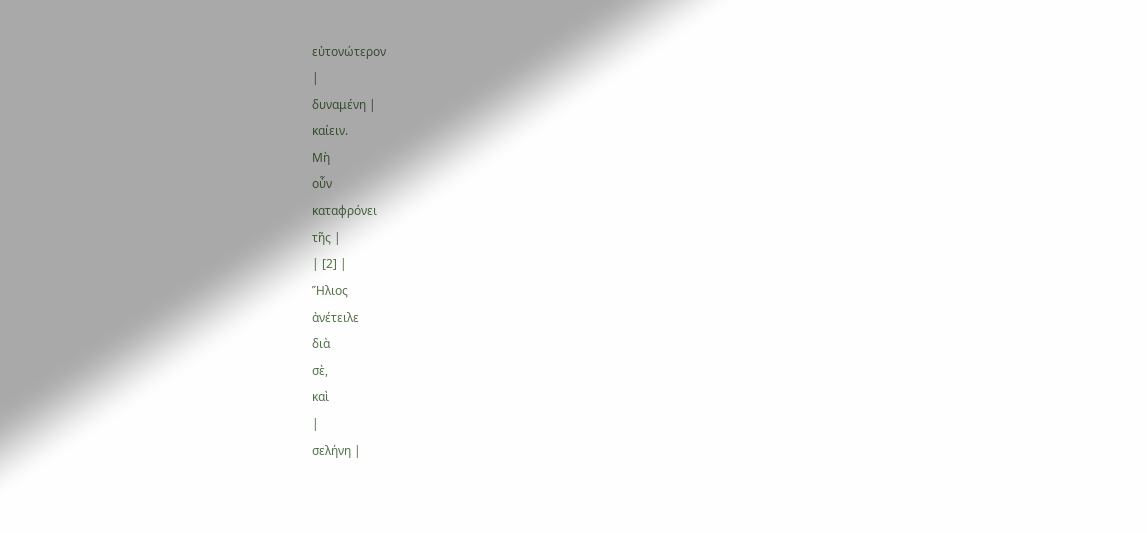εὐτονώτερον
|
δυναμένη |
καίειν.
Μὴ
οὖν
καταφρόνει
τῆς |
| [2] |
Ἥλιος
ἀνέτειλε
διὰ
σὲ,
καὶ
|
σελήνη |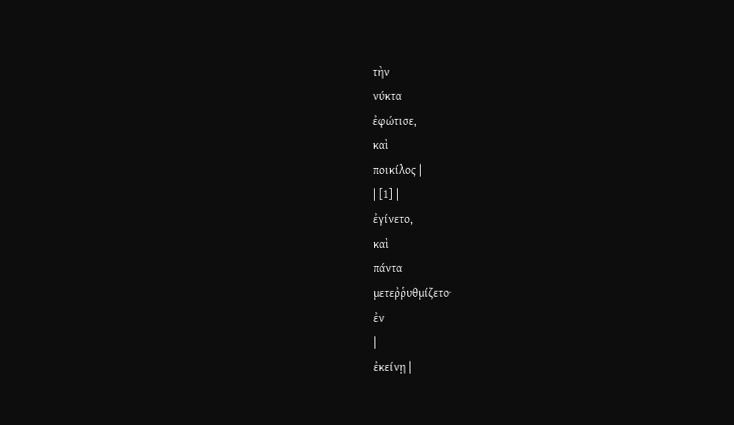τὴν
νύκτα
ἐφώτισε,
καὶ
ποικίλος |
| [1] |
ἐγίνετο,
καὶ
πάντα
μετεῤῥυθμίζετο·
ἐν
|
ἐκείνῃ |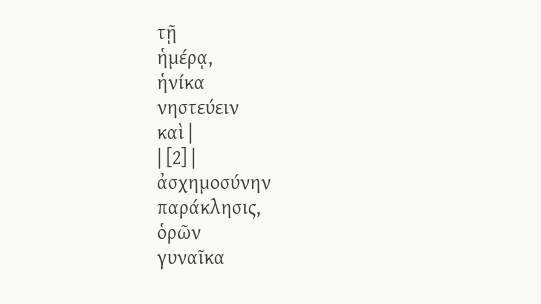τῇ
ἡμέρᾳ,
ἡνίκα
νηστεύειν
καὶ |
| [2] |
ἀσχημοσύνην
παράκλησις,
ὁρῶν
γυναῖκα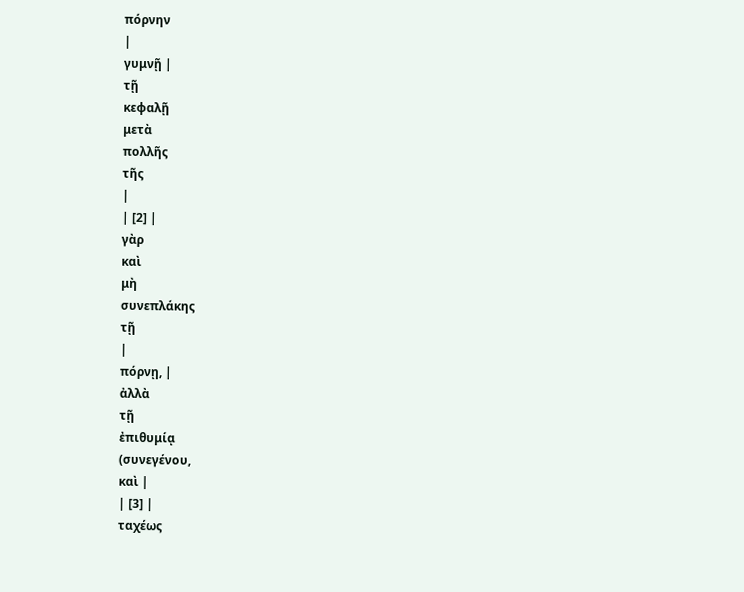πόρνην
|
γυμνῇ |
τῇ
κεφαλῇ
μετὰ
πολλῆς
τῆς
|
| [2] |
γὰρ
καὶ
μὴ
συνεπλάκης
τῇ
|
πόρνῃ, |
ἀλλὰ
τῇ
ἐπιθυμίᾳ
(συνεγένου,
καὶ |
| [3] |
ταχέως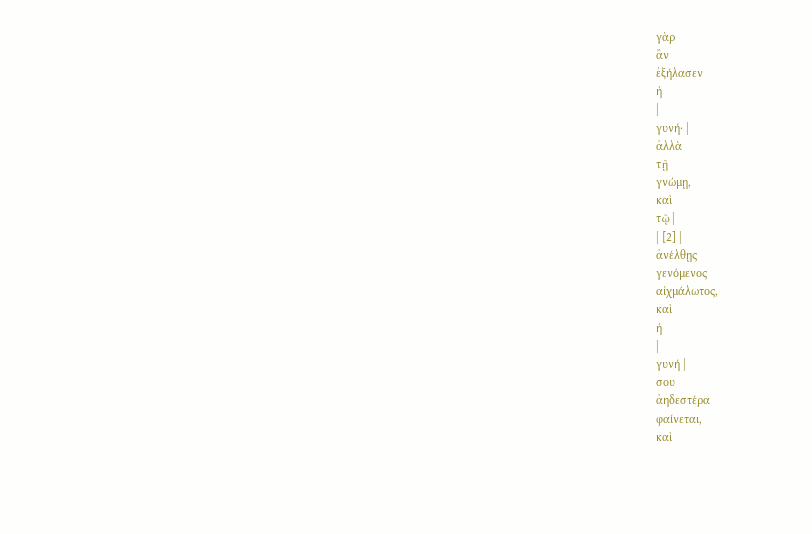γὰρ
ἂν
ἐξήλασεν
ἡ
|
γυνή· |
ἀλλὰ
τῇ
γνώμῃ,
καὶ
τῷ |
| [2] |
ἀνέλθῃς
γενόμενος
αἰχμάλωτος,
καὶ
ἡ
|
γυνή |
σου
ἀηδεστέρα
φαίνεται,
καὶ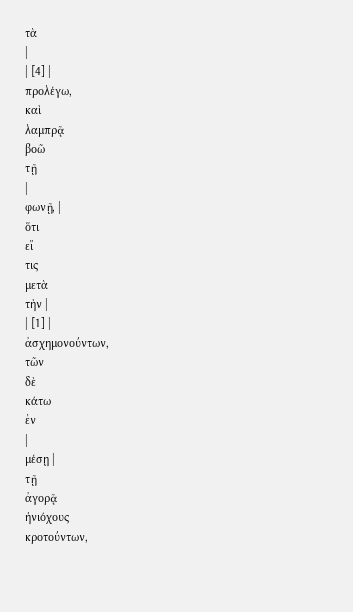τὰ
|
| [4] |
προλέγω,
καὶ
λαμπρᾷ
βοῶ
τῇ
|
φωνῇ, |
ὅτι
εἴ
τις
μετὰ
τὴν |
| [1] |
ἀσχημονούντων,
τῶν
δὲ
κάτω
ἐν
|
μέσῃ |
τῇ
ἀγορᾷ
ἡνιόχους
κροτούντων,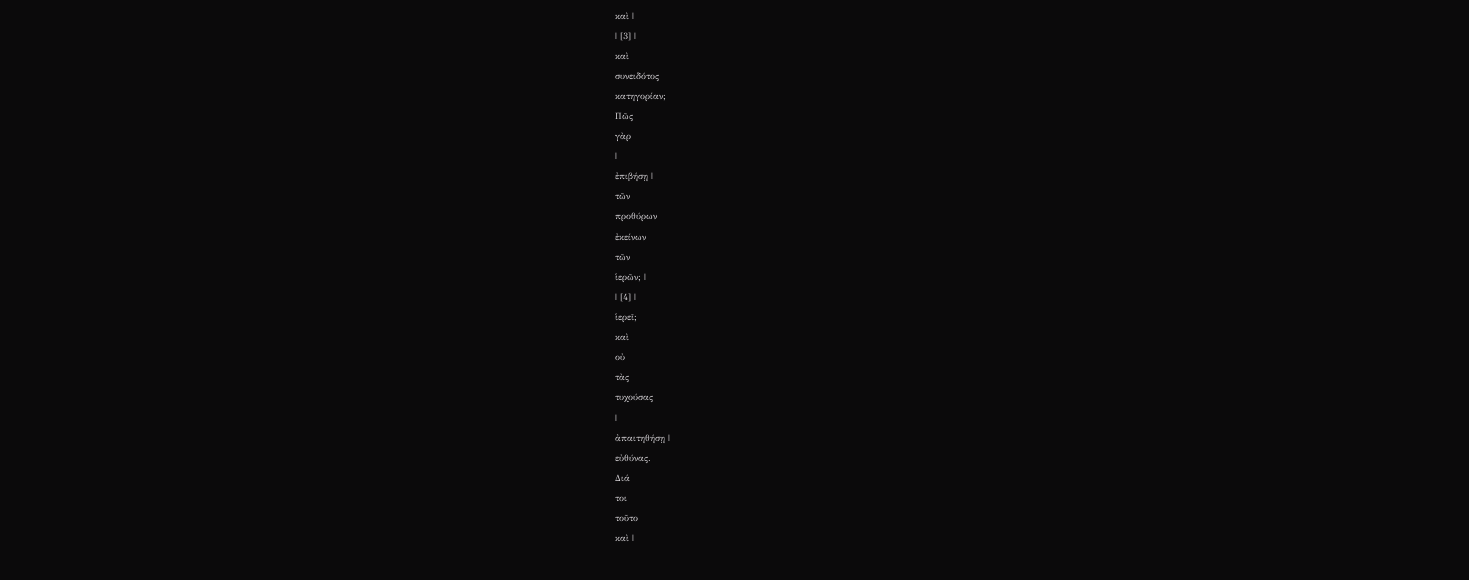καὶ |
| [3] |
καὶ
συνειδότος
κατηγορίαν;
Πῶς
γὰρ
|
ἐπιβήσῃ |
τῶν
προθύρων
ἐκείνων
τῶν
ἱερῶν; |
| [4] |
ἱερεῖ;
καὶ
οὐ
τὰς
τυχούσας
|
ἀπαιτηθήσῃ |
εὐθύνας.
Διά
τοι
τοῦτο
καὶ |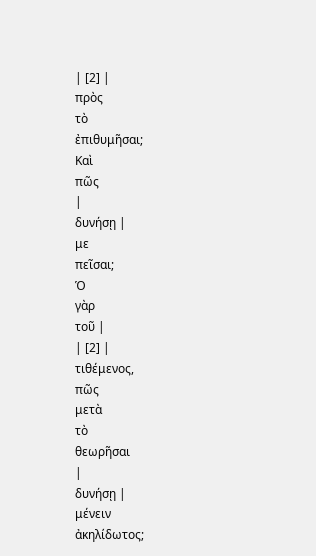| [2] |
πρὸς
τὸ
ἐπιθυμῆσαι;
Καὶ
πῶς
|
δυνήσῃ |
με
πεῖσαι;
Ὁ
γὰρ
τοῦ |
| [2] |
τιθέμενος,
πῶς
μετὰ
τὸ
θεωρῆσαι
|
δυνήσῃ |
μένειν
ἀκηλίδωτος;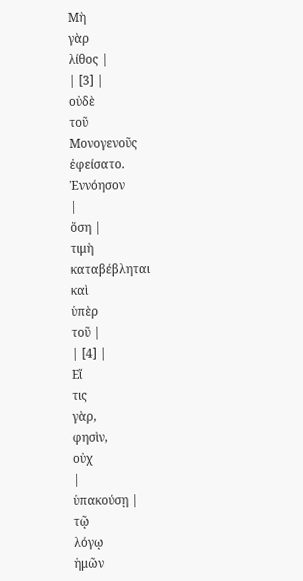Μὴ
γὰρ
λίθος |
| [3] |
οὐδὲ
τοῦ
Μονογενοῦς
ἐφείσατο.
Ἐννόησον
|
ὅση |
τιμὴ
καταβέβληται
καὶ
ὑπὲρ
τοῦ |
| [4] |
Εἴ
τις
γὰρ,
φησὶν,
οὐχ
|
ὑπακούσῃ |
τῷ
λόγῳ
ἡμῶν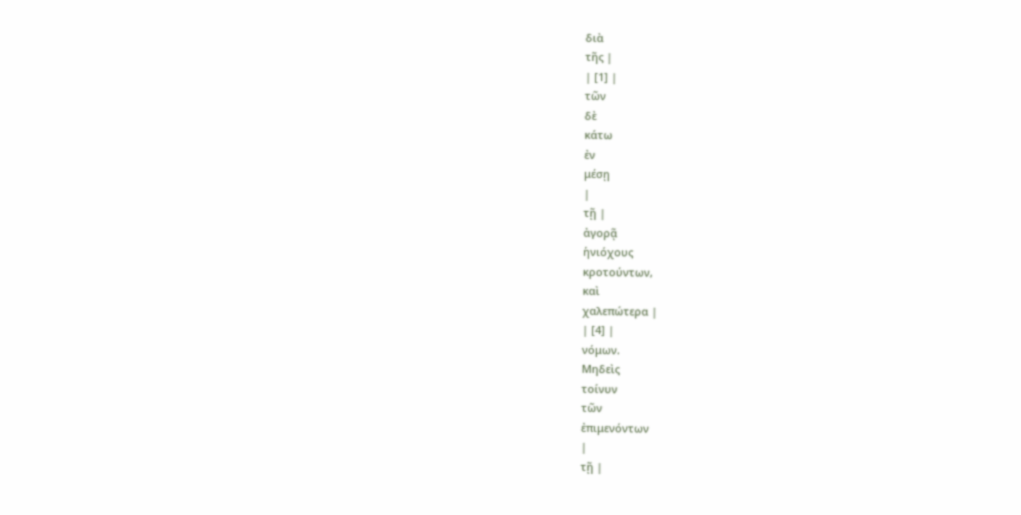διὰ
τῆς |
| [1] |
τῶν
δὲ
κάτω
ἐν
μέσῃ
|
τῇ |
ἀγορᾷ
ἡνιόχους
κροτούντων,
καὶ
χαλεπώτερα |
| [4] |
νόμων.
Μηδεὶς
τοίνυν
τῶν
ἐπιμενόντων
|
τῇ |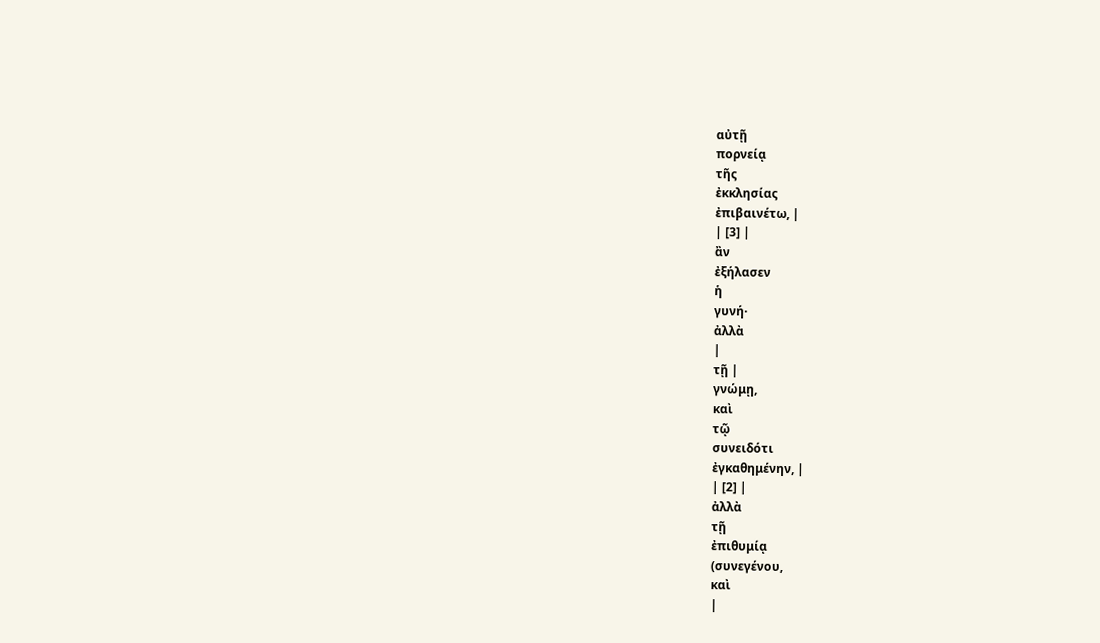αὐτῇ
πορνείᾳ
τῆς
ἐκκλησίας
ἐπιβαινέτω, |
| [3] |
ἂν
ἐξήλασεν
ἡ
γυνή·
ἀλλὰ
|
τῇ |
γνώμῃ,
καὶ
τῷ
συνειδότι
ἐγκαθημένην, |
| [2] |
ἀλλὰ
τῇ
ἐπιθυμίᾳ
(συνεγένου,
καὶ
|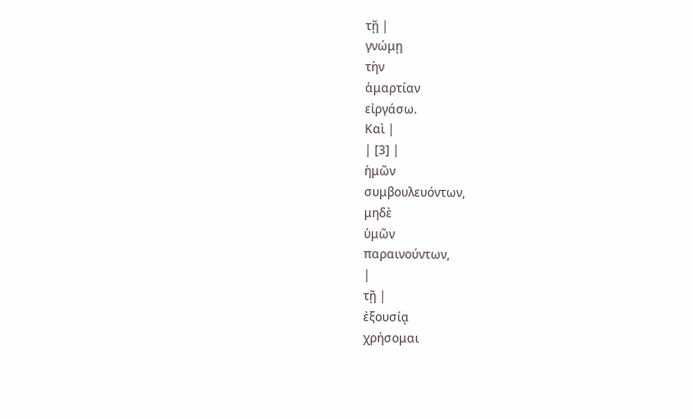τῇ |
γνώμῃ
τὴν
ἁμαρτίαν
εἰργάσω.
Καὶ |
| [3] |
ἡμῶν
συμβουλευόντων,
μηδὲ
ὑμῶν
παραινούντων,
|
τῇ |
ἐξουσίᾳ
χρήσομαι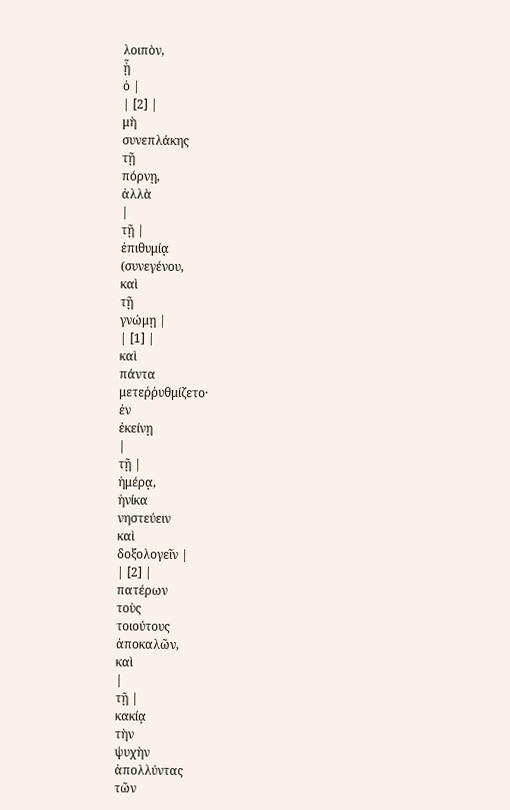λοιπὸν,
ᾗ
ὁ |
| [2] |
μὴ
συνεπλάκης
τῇ
πόρνῃ,
ἀλλὰ
|
τῇ |
ἐπιθυμίᾳ
(συνεγένου,
καὶ
τῇ
γνώμῃ |
| [1] |
καὶ
πάντα
μετεῤῥυθμίζετο·
ἐν
ἐκείνῃ
|
τῇ |
ἡμέρᾳ,
ἡνίκα
νηστεύειν
καὶ
δοξολογεῖν |
| [2] |
πατέρων
τοὺς
τοιούτους
ἀποκαλῶν,
καὶ
|
τῇ |
κακίᾳ
τὴν
ψυχὴν
ἀπολλύντας
τῶν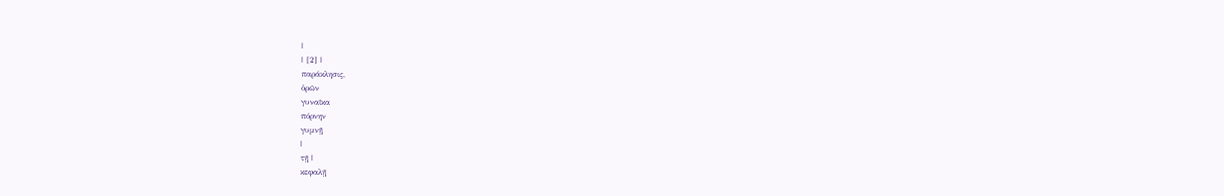|
| [2] |
παράκλησις,
ὁρῶν
γυναῖκα
πόρνην
γυμνῇ
|
τῇ |
κεφαλῇ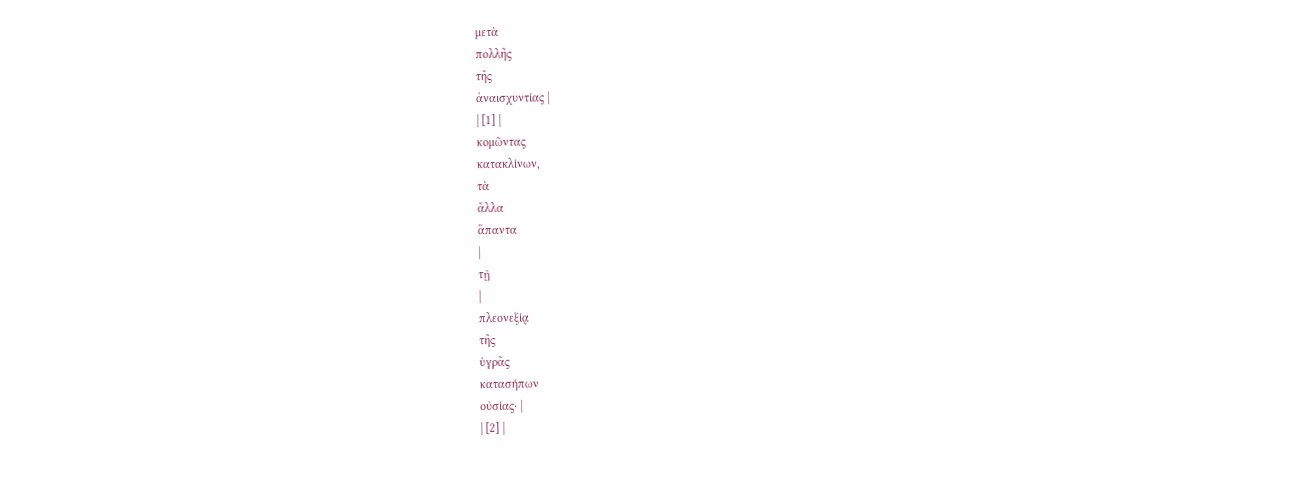μετὰ
πολλῆς
τῆς
ἀναισχυντίας |
| [1] |
κομῶντας
κατακλίνων,
τὰ
ἄλλα
ἅπαντα
|
τῇ
|
πλεονεξίᾳ
τῆς
ὑγρᾶς
κατασήπων
οὐσίας· |
| [2] |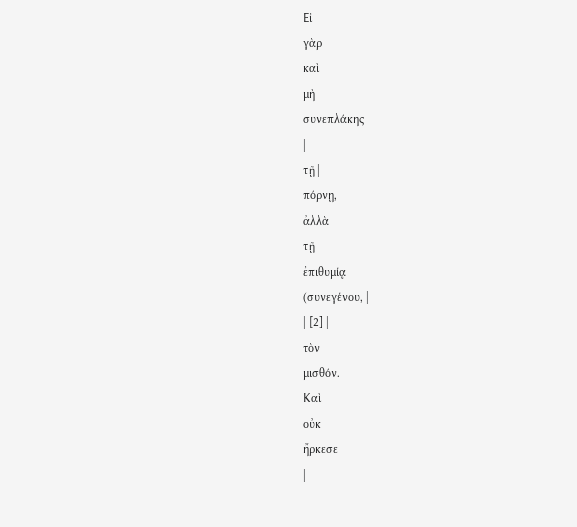Εἰ
γὰρ
καὶ
μὴ
συνεπλάκης
|
τῇ |
πόρνῃ,
ἀλλὰ
τῇ
ἐπιθυμίᾳ
(συνεγένου, |
| [2] |
τὸν
μισθόν.
Καὶ
οὐκ
ἤρκεσε
|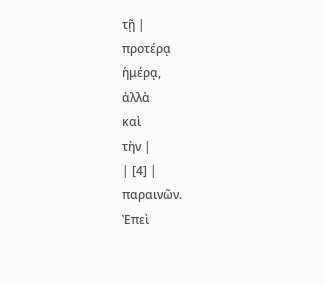τῇ |
προτέρᾳ
ἡμέρᾳ,
ἀλλὰ
καὶ
τὴν |
| [4] |
παραινῶν.
Ἐπεὶ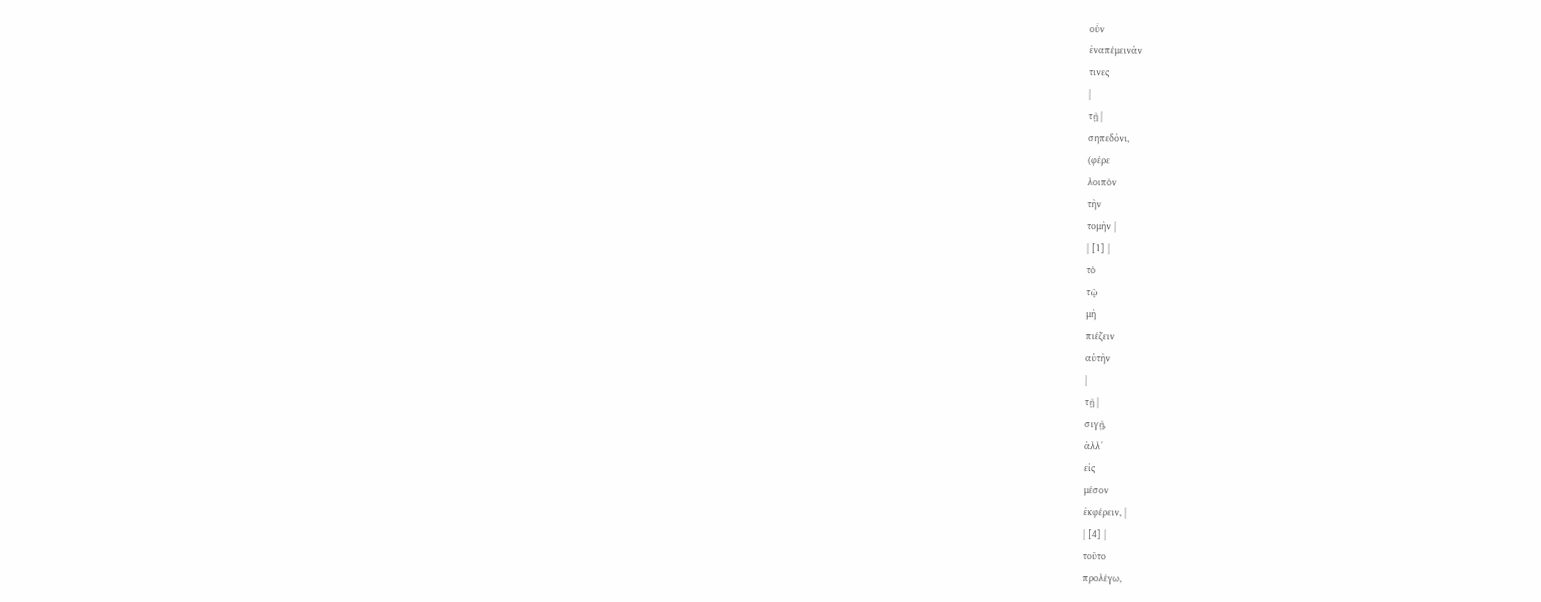οὖν
ἐναπέμεινάν
τινες
|
τῇ |
σηπεδόνι,
(φέρε
λοιπὸν
τὴν
τομὴν |
| [1] |
τὸ
τῷ
μὴ
πιέζειν
αὐτὴν
|
τῇ |
σιγῇ,
ἀλλ´
εἰς
μέσον
ἐκφέρειν, |
| [4] |
τοῦτο
προλέγω,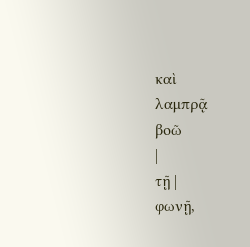καὶ
λαμπρᾷ
βοῶ
|
τῇ |
φωνῇ,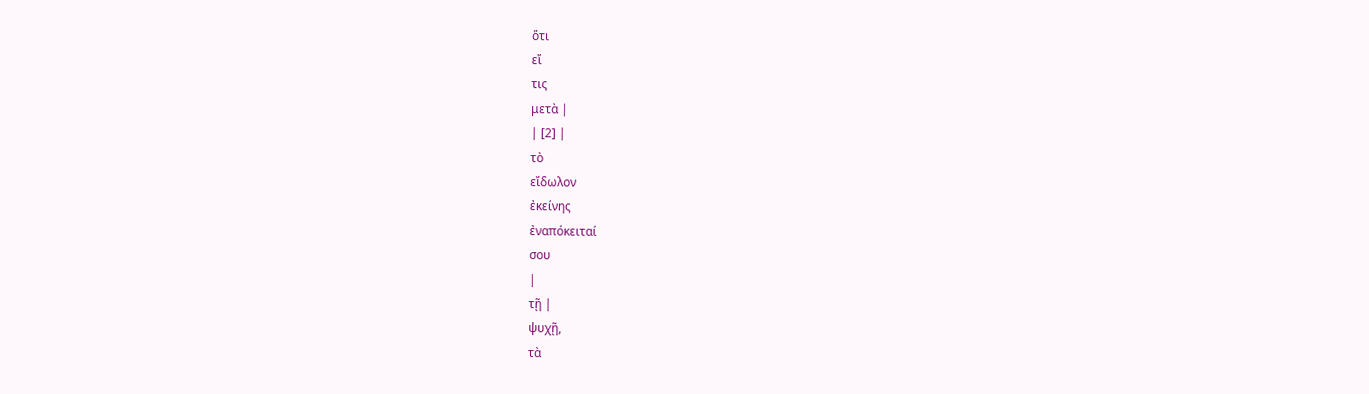ὅτι
εἴ
τις
μετὰ |
| [2] |
τὸ
εἴδωλον
ἐκείνης
ἐναπόκειταί
σου
|
τῇ |
ψυχῇ,
τὰ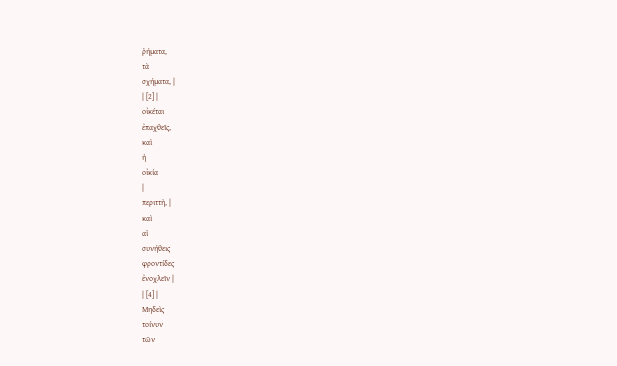ῥήματα,
τὰ
σχήματα, |
| [2] |
οἰκέται
ἐπαχθεῖς,
καὶ
ἡ
οἰκία
|
περιττὴ, |
καὶ
αἱ
συνήθεις
φροντίδες
ἐνοχλεῖν |
| [4] |
Μηδεὶς
τοίνυν
τῶν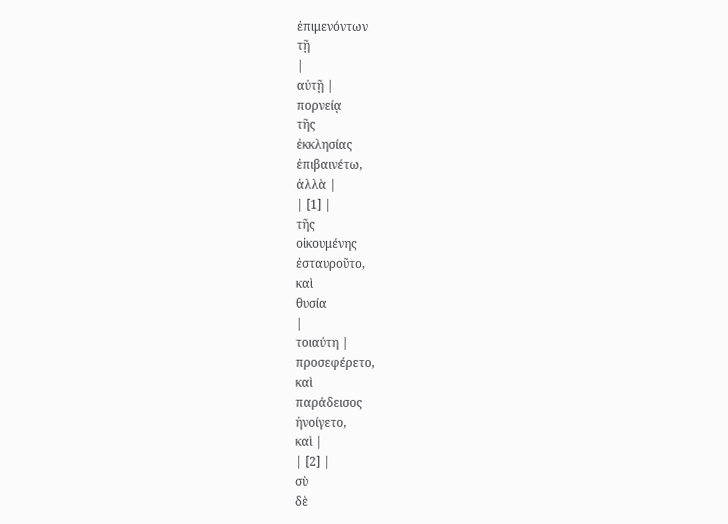ἐπιμενόντων
τῇ
|
αὐτῇ |
πορνείᾳ
τῆς
ἐκκλησίας
ἐπιβαινέτω,
ἀλλὰ |
| [1] |
τῆς
οἰκουμένης
ἐσταυροῦτο,
καὶ
θυσία
|
τοιαύτη |
προσεφέρετο,
καὶ
παράδεισος
ἠνοίγετο,
καὶ |
| [2] |
σὺ
δὲ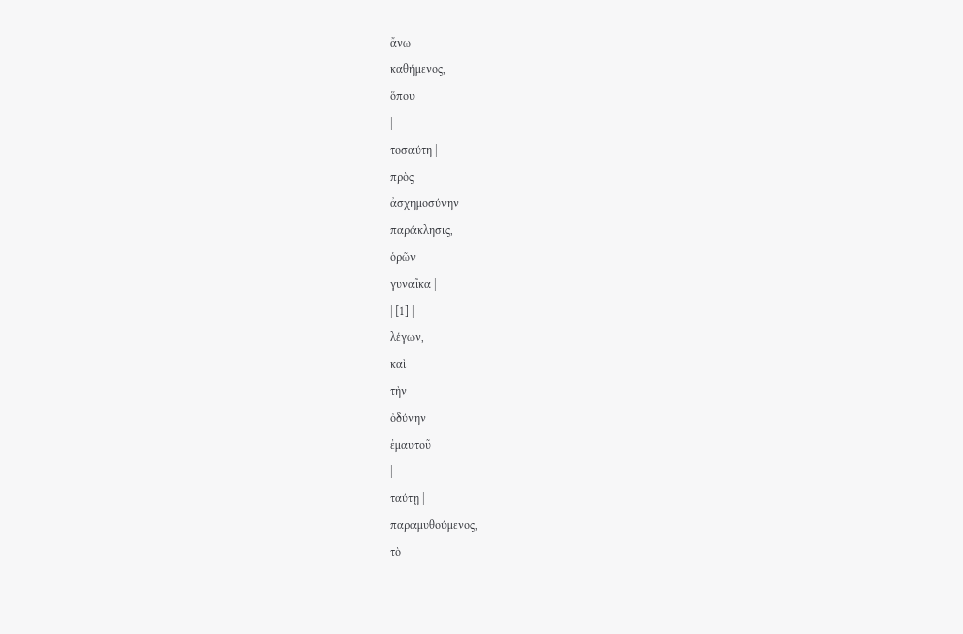ἄνω
καθήμενος,
ὅπου
|
τοσαύτη |
πρὸς
ἀσχημοσύνην
παράκλησις,
ὁρῶν
γυναῖκα |
| [1] |
λέγων,
καὶ
τὴν
ὀδύνην
ἐμαυτοῦ
|
ταύτῃ |
παραμυθούμενος,
τὸ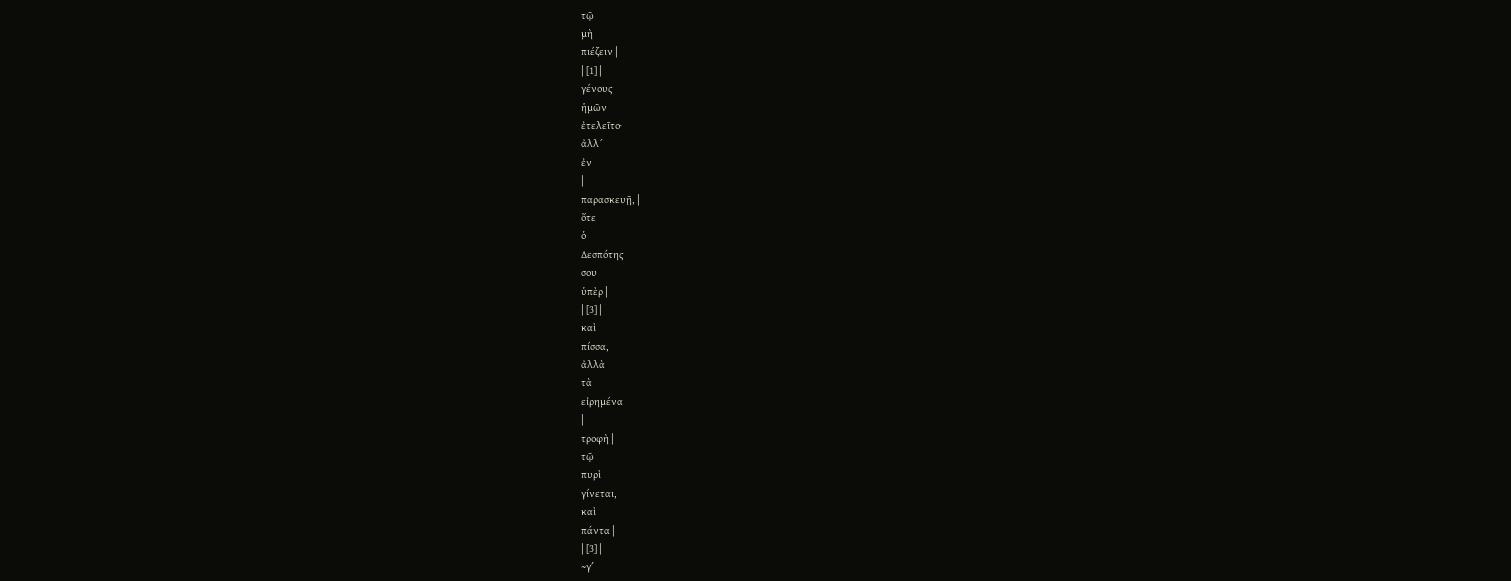τῷ
μὴ
πιέζειν |
| [1] |
γένους
ἡμῶν
ἐτελεῖτο·
ἀλλ´
ἐν
|
παρασκευῇ, |
ὅτε
ὁ
Δεσπότης
σου
ὑπὲρ |
| [3] |
καὶ
πίσσα,
ἀλλὰ
τὰ
εἰρημένα
|
τροφὴ |
τῷ
πυρὶ
γίνεται,
καὶ
πάντα |
| [3] |
~γʹ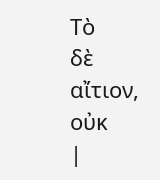Τὸ
δὲ
αἴτιον,
οὐκ
|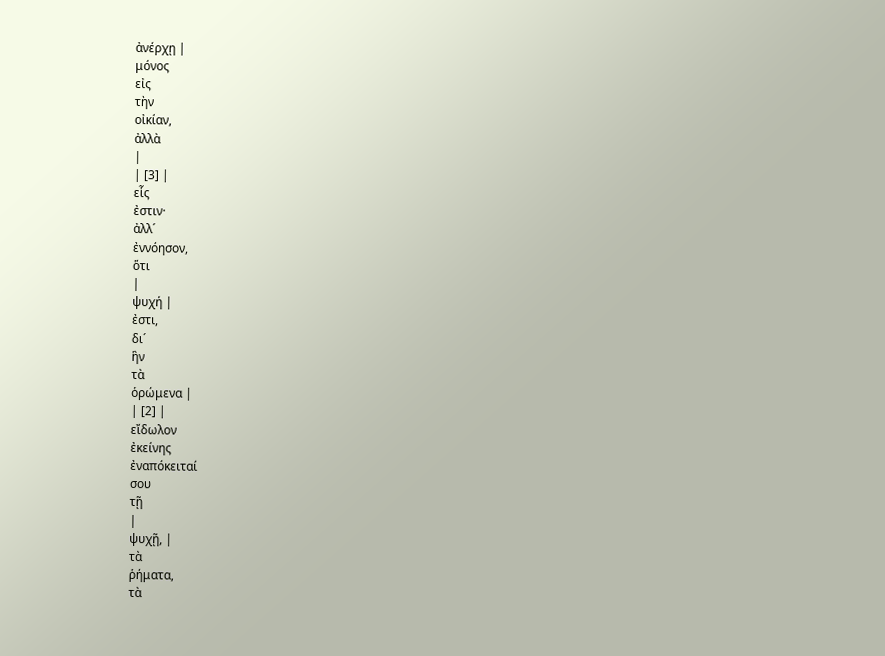ἀνέρχῃ |
μόνος
εἰς
τὴν
οἰκίαν,
ἀλλὰ
|
| [3] |
εἷς
ἐστιν·
ἀλλ´
ἐννόησον,
ὅτι
|
ψυχή |
ἐστι,
δι´
ἣν
τὰ
ὁρώμενα |
| [2] |
εἴδωλον
ἐκείνης
ἐναπόκειταί
σου
τῇ
|
ψυχῇ, |
τὰ
ῥήματα,
τὰ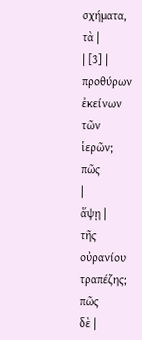σχήματα,
τὰ |
| [3] |
προθύρων
ἐκείνων
τῶν
ἱερῶν;
πῶς
|
ἅψῃ |
τῆς
οὐρανίου
τραπέζης;
πῶς
δὲ |